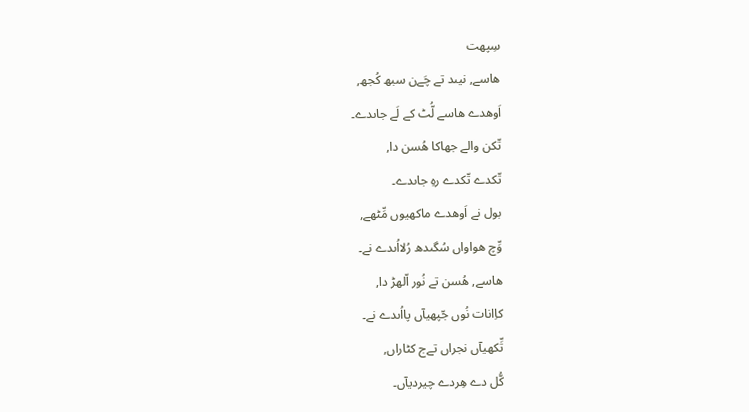سِپھت
هاسے, نیںد تے چَےن سبھ کُجھ,
اَوهدے هاسے لُّٹ کے لَے جاںدے۔
تّکن والے جھاکا هُسن دا,
تّکدے تّکدے رهِ جاںدے۔
بول نے اَوهدے ماکھيوں مِّٹھے,
وِّچ هواواں سُگںدھ رُلااُںدے نے۔
هاسے, هُسن تے نُور اّلھڑ دا,
کاِانات نُوں جّپھیآں پااُںدے نے۔
تِّکھیآں نجراں تےج کٹاراں,
کُّل دے هِردے چیردیآں۔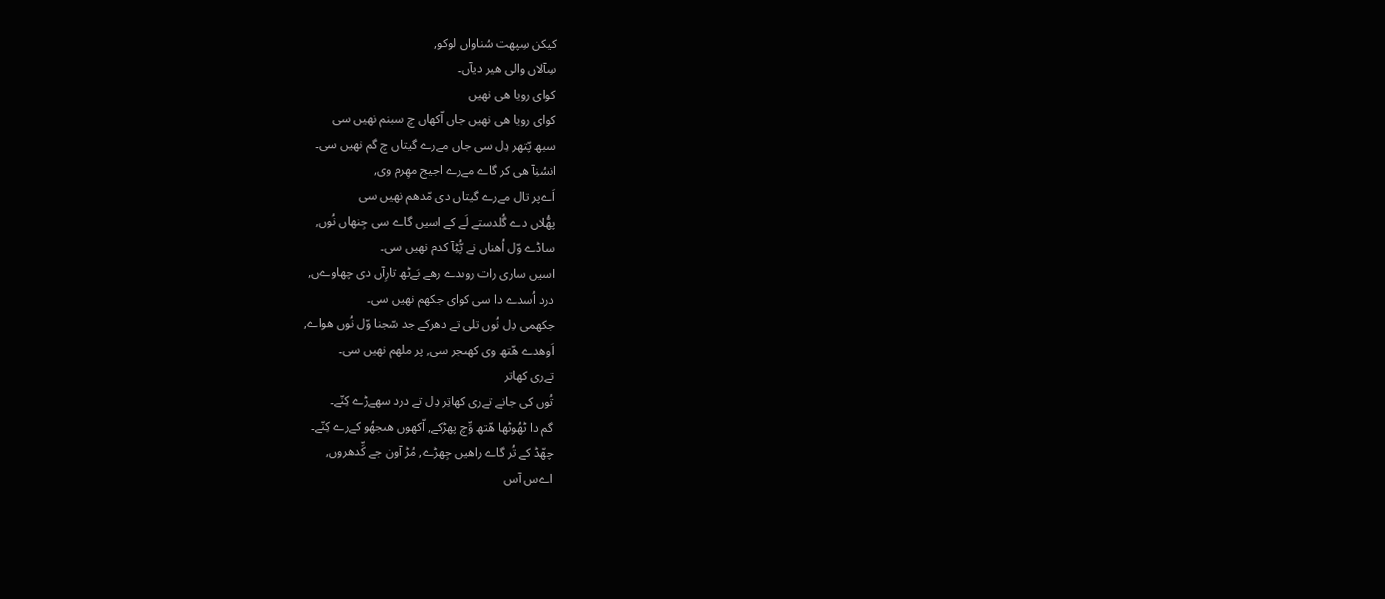کیکن سِپھت سُناواں لوکو,
سِآلاں والی هیر دیآں۔
کوای رويا هی نهیں
کوای رويا هی نهیں جاں اّکھاں چ سبنم نهیں سی
سبھ پّتھر دِل سی جاں مےرے گیتاں چ گم نهیں سی۔
انسُنِآ هی کر گاے مےرے اجیج مهِرم وی,
اَےپر تال مےرے گیتاں دی مّدھم نهیں سی
پھُّلاں دے گُلدستے لَے کے اسیں گاے سی جِنھاں نُوں,
ساڈے وّل اُهناں نے پُّٹِآ کدم نهیں سی۔
اسیں ساری رات روںدے رهے بَےٹھ تارِآں دی چھاوےں,
درد اُسدے دا سی کوای جکھم نهیں سی۔
جکھمی دِل نُوں تلی تے دھرکے جد سّجنا وّل نُوں هواے,
اَوهدے هّتھ وی کھںجر سی, پر ملھم نهیں سی۔
تےری کھاتر
تُوں کی جانے تےری کھاتِر دِل تے درد سهےڑے کِنّے۔
گم دا ٹھُوٹھا هّتھ وِّچ پھڑکے, اّکھوں هںجھُو کےرے کِنّے۔
چھّڈ کے تُر گاے راهیں جِهڑے, مُڑ آون جے کِّدھروں,
اےس آس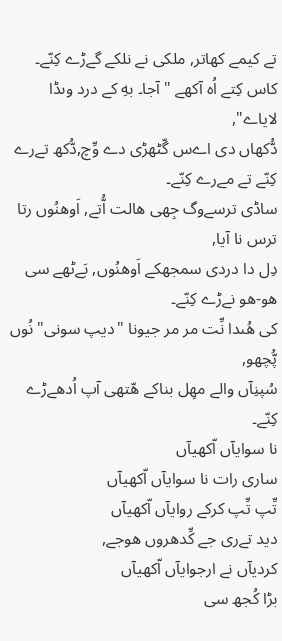تے کیمے کھاتر, ملکی نے نلکے گےڑے کِنّے۔
کاس کِتے اُه آکھے "آجا۔ بهِ کے درد وںڈا لایاے",
دُّکھاں دی اےس گّٹھڑی دے وِّچ,دُّکھ تےرے کِنّے تے مےرے کِنّے۔
ساڈی ترسےوگ جِهی هالت اُّتے, اَوهنُوں رتا ترس نا آيا,
دِل دا دردی سمجھکے اَوهنُوں, بَےٹھے سی هو-هو نےڑے کِنّے۔
کی هُںدا نِّت مر مر جيونا "دیپ سونی" نُوں پُّچھو,
سُپنِآں والے مهِل بناکے هّتھی آپ اُدھےڑے کِنّے۔
نا سوایآں اّکھیآں
ساری رات نا سوایآں اّکھیآں
تِّپ تِّپ کرکے روایآں اّکھیآں
دید تےری جے کِّدھروں هوجے,
کردیآں نے ارجوایآں اّکھیآں
بڑا کُجھ سی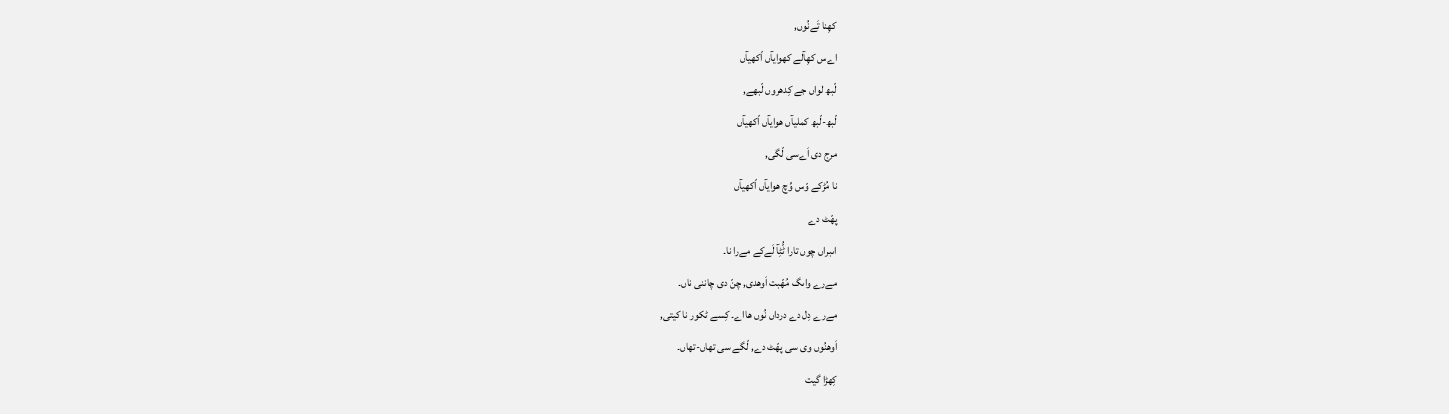کهِنا تَےنُوں,
اےس کھِآلے کھوایآں اّکھیآں
لّبھ لواں جے کِدھروں لّبھے,
لّبھ-لّبھ کملیآں هوایآں اّکھیآں
مرج دی اَےسی لّگی,
نا مُڑکے وّس وِّچ هوایآں اّکھیآں
پھّٹ دے
اںبراں چوں تارا ٹُّٹِآ لَےکے مےرا نا۔
مےرے واںگ مُهّبت اَوهدی, چنّ دی چاننی ناں۔
مےرے دِل دے درداں نُوں هااے۔ کِسے ٹکور نا کیتی,
اَوهنُوں وی سی پھّٹ دے, لّگے سی تھاں-تھاں۔
کِهڑا گیت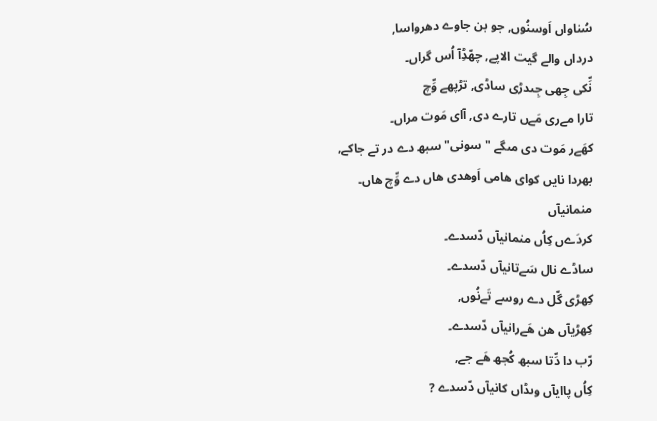سُناواں اَوسنُوں, جو بن جاوے دھرواسا,
درداں والے گیت الاپے, چھّڈِآ اُس گراں۔
نِّکی جِهی جِںدڑی ساڈی, تڑپھے وِّچ
تارا مےری مَےں تارے دی, آای مَوت مراں۔
کھَےر مَوت دی مںگے "سونی" سبھ دے در تے جاکے,
بھردا نایں کوای هامی اَوهدی هاں دے وِّچ هاں۔
منمانیآں
کردَےں کِاُں منمانیآں دّسدے۔
ساڈے نال سَےتانیآں دّسدے۔
کِهڑی گّل دے روسے تَےنُوں,
کِهڑیآں هن هَےرانیآں دّسدے۔
رّب دا دِّتا سبھ کُجھ هَے جے,
کِاُں پاایآں وںڈاں کانیآں دّسدے ?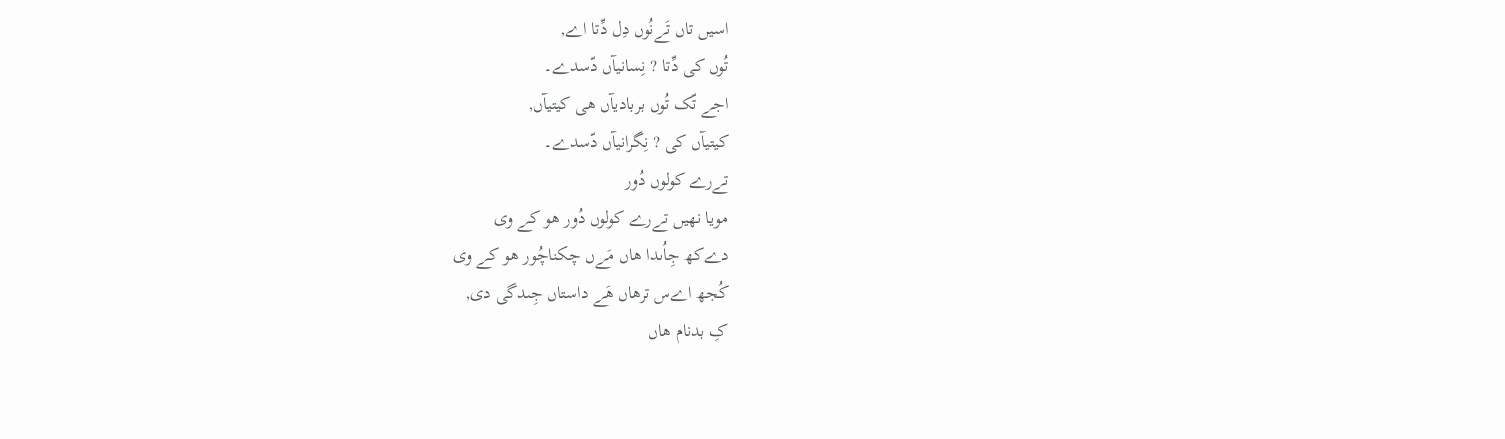اسیں تاں تَےنُوں دِل دِّتا اے,
تُوں کی دِّتا ? نِسانیآں دّسدے۔
اجے تّک تُوں بربادیآں هی کیتیآں,
کیتیآں کی ? نِگرانیآں دّسدے۔
تےرے کولوں دُور
مويا نهیں تےرے کولوں دُور هو کے وی
دےکھ جِاُںدا هاں مَےں چکناچُور هو کے وی
کُجھ اےس ترھاں هَے داستاں جِںدگی دی,
کِ بدنام هاں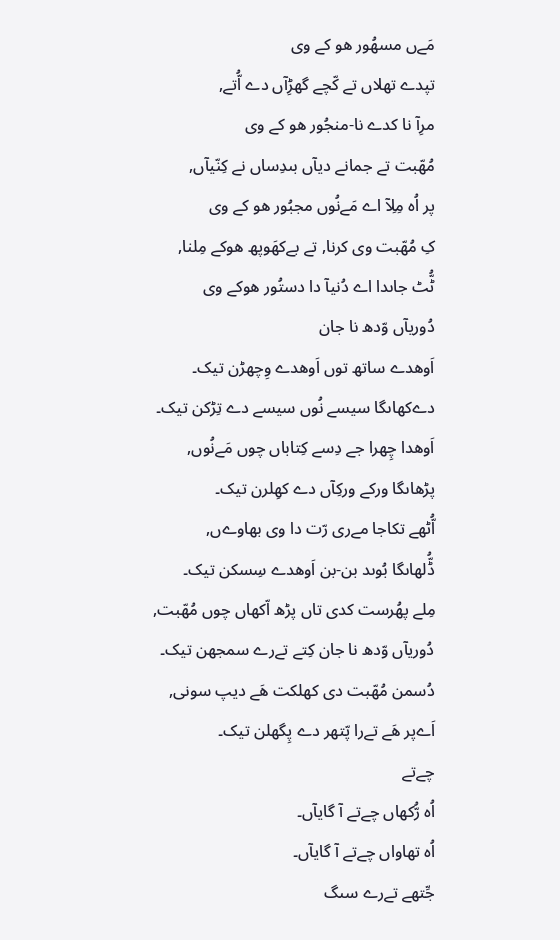مَےں مسهُور هو کے وی
تپدے تھلاں تے کّچے گھڑِآں دے اُّتے,
مرِآ نا کدے نا-منجُور هو کے وی
مُهّبت تے جمانے دیآں بںدِساں نے کِنّیآں,
پر اُه مِلِآ اے مَےنُوں مجبُور هو کے وی
کِ مُهّبت وی کرنا, تے بےکھَوپھ هوکے مِلنا,
ٹُّٹ جاںدا اے دُنیآ دا دستُور هوکے وی
دُوریآں وّدھ نا جان
اَوهدے ساتھ توں اَوهدے وِچھڑن تیک۔
دےکھاںگا سیسے نُوں سیسے دے تِڑکن تیک۔
اَوهدا چِهرا جے دِسے کِتاباں چوں مَےنُوں,
پڑھاںگا ورکے ورکِآں دے کھِلرن تیک۔
اُّٹھے تکاجا مےری رّت دا وی بھاوےں,
ڈُّلھاںگا بُوںد بن-بن اَوهدے سِسکن تیک۔
مِلے پھُرست کدی تاں پڑھ اّکھاں چوں مُهّبت,
دُوریآں وّدھ نا جان کِتے تےرے سمجھن تیک۔
دُسمن مُهّبت دی کھلکت هَے دیپ سونی,
اَےپر هَے تےرا پّتھر دے پِگھلن تیک۔
چےتے
اُه رُّکھاں چےتے آ گایآں۔
اُه تھاواں چےتے آ گایآں۔
جِّتھے تےرے سںگ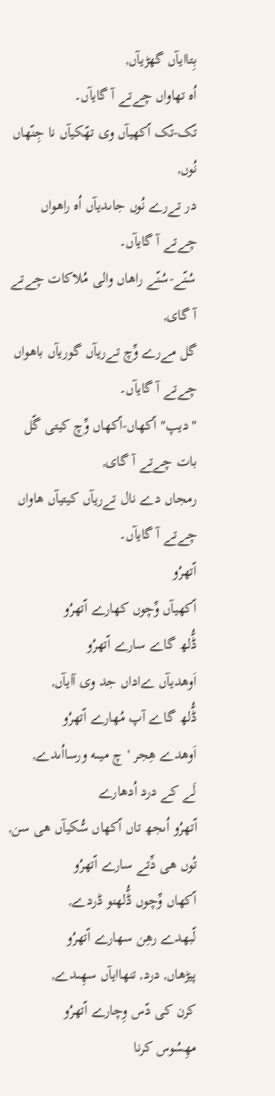بِتاایآں گھڑیآں,
اُه تھاواں چےتے آ گایآں۔
تّک-تّک اّکھیآں وی تھّکیآں نا جِنّھاں نُوں,
در تےرے نُوں جاںدیآں اُه راهواں چےتے آ گایآں۔
سُنّے-سُنّے راهاں والی مُلاکات چےتے آ گای,
گل مےرے وِّچ تےریآں گوریآں باهواں چےتے آ گایآں۔
"دیپ" اّکھاں-اّکھاں وِّچ کیتی گّل بات چےتے آ گای,
رمجاں دے نال تےریآں کیتیآں هاواں چےتے آ گایآں۔
اّتھرُو
اّکھیآں وِّچوں کھارے اّتھرُو
ڈُّلھ گاے سارے اّتھرُو
اَوهدیآں ےاداں جد وی آایآں,
ڈُّلھ گاے آپ مُهارے اّتھرُو
اَوهدے هِجر 'چ میںه ورسااُںدے,
لَے کے درد اُدھارے
اّتھرُو اُںجھ تاں اّکھاں سُّکیآں هی سن,
تُوں هی دِّتے سارے اّتھرُو
اّکھاں وِّچوں ڈُّلھنو ڈردے,
لّبھدے رهِن سهارے اّتھرُو
پیڑھاں, درد, تنهاایآں سهِںدے,
کرن کی دّس وِچارے اّتھرُو
مهِسُوس کرنا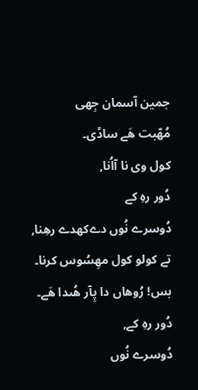جمین آسمان جِهی
مُهّبت هَے ساڈی۔
کول وی نا آاُنا,
دُور رهِ کے
دُوسرے نُوں دےکھدے رهِنا,
تے کولو کول مهِسُوس کرنا۔
بس! رُوهاں دا پِآر هُںدا هَے۔
دُور رهِ کے,
دُوسرے نُوں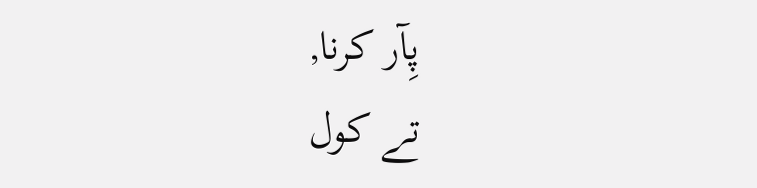پِآر کرنا,
تے کول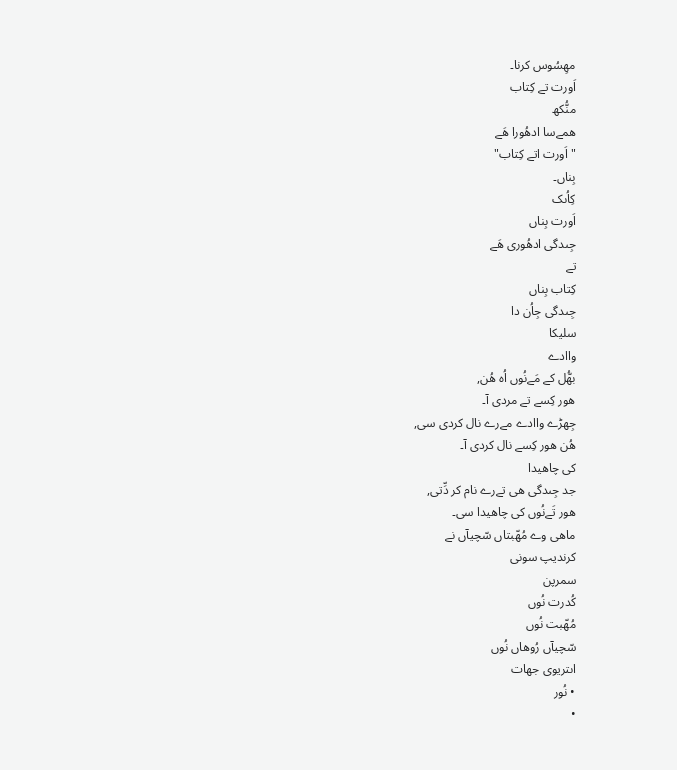مهِسُوس کرنا۔
اَورت تے کِتاب
منُّکھ
همےسا ادھُورا هَے
"اَورت اتے کِتاب"
بِناں۔
کِاُںک
اَورت بِناں
جِںدگی ادھُوری هَے
تے
کِتاب بِناں
جِںدگی جِاُن دا
سلیکا
واادے
بھُّل کے مَےنُوں اُه هُن,
هور کِسے تے مردی آ۔
جِهڑے واادے مےرے نال کردی سی,
هُن هور کِسے نال کردی آ۔
کی چاهیدا
جد جِںدگی هی تےرے نام کر دِّتی,
هور تَےنُوں کی چاهیدا سی۔
ماهی وے مُهّبتاں سّچیآں نے
کرندیپ سونی
سمرپن
کُدرت نُوں
مُهّبت نُوں
سّچیآں رُوهاں نُوں
اںتریوی جھات
• نُور
•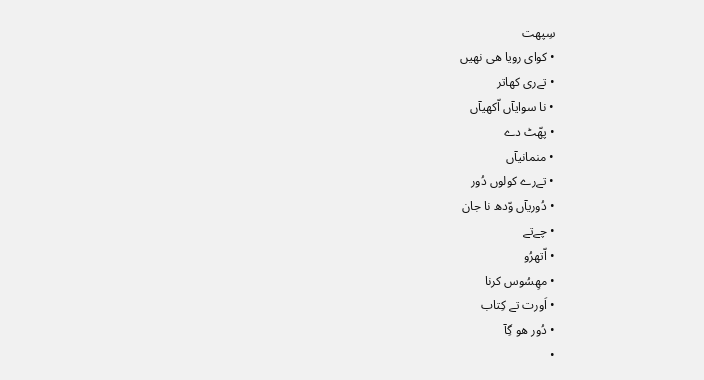سِپھت
• کوای رويا هی نهیں
• تےری کھاتر
• نا سوایآں اّکھیآں
• پھّٹ دے
• منمانیآں
• تےرے کولوں دُور
• دُوریآں وّدھ نا جان
• چےتے
• اّتھرُو
• مهِسُوس کرنا
• اَورت تے کِتاب
• دُور هو گِآ
•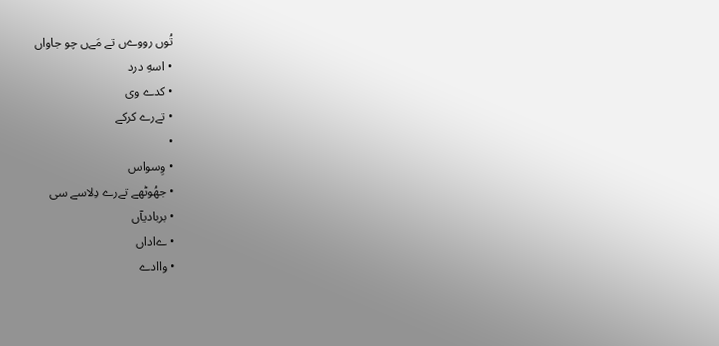تُوں رووےں تے مَےں چو جاواں
• اسهِ درد
• کدے وی
• تےرے کرکے
•
• وِسواس
• جھُوٹھے تےرے دِلاسے سی
• بربادیآں
• ےاداں
• واادے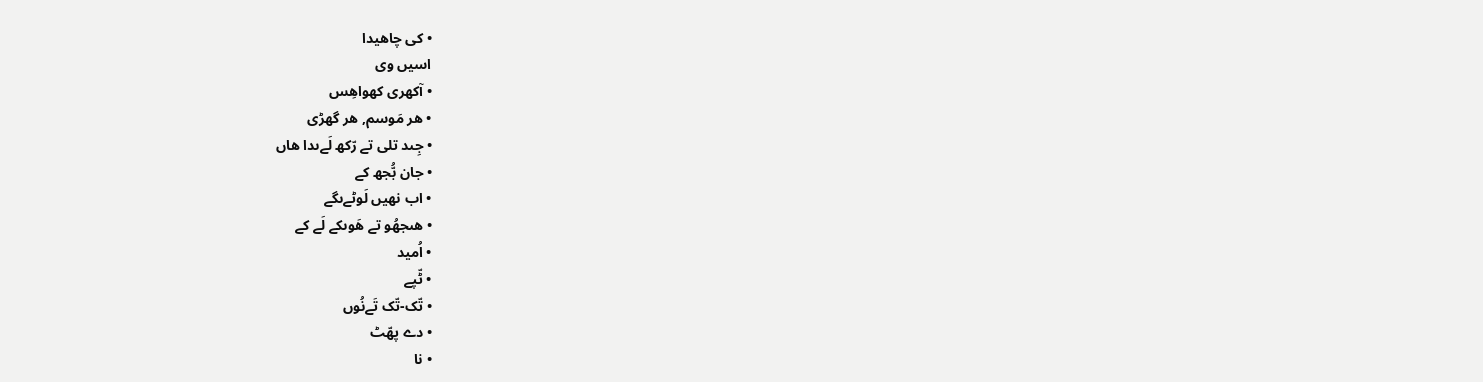• کی چاهیدا
اسیں وی
• آکھری کھواهِس
• هر مَوسم, هر گھڑی
• جِںد تلی تے رّکھ لَےںدا هاں
• جان بُّجھ کے
• اب نهیں لَوٹےںگے
• هںجھُو تے هَوںکے لَے کے
• اُمید
• ٹّپے
• تّک-تّک تَےنُوں
• دے پھّٹ
• نا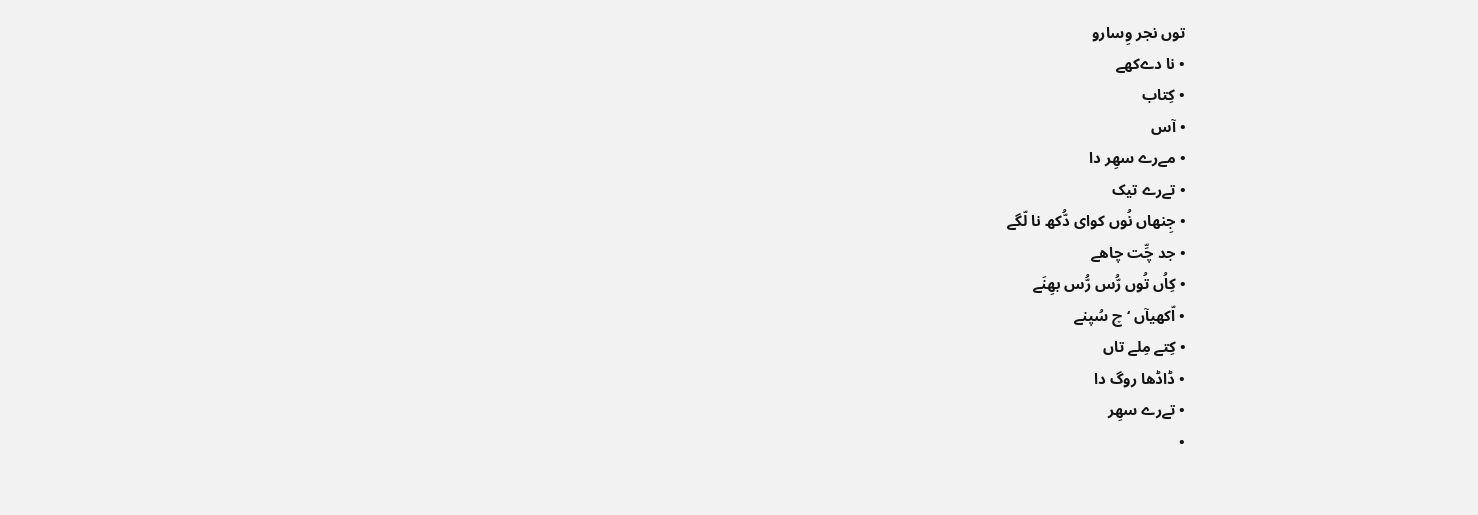توں نجر وِسارو
• نا دےکھے
• کِتاب
• آس
• مےرے سهِر دا
• تےرے تیک
• جِنھاں نُوں کوای دُّکھ نا لّگے
• جد چِّت چاهے
• کِاُں تُوں رُّس رُّس بهِنَے
• اّکھیآں ‘چ سُپنے
• کِتے مِلے تاں
• ڈاڈھا روگ دا
• تےرے سهِر
•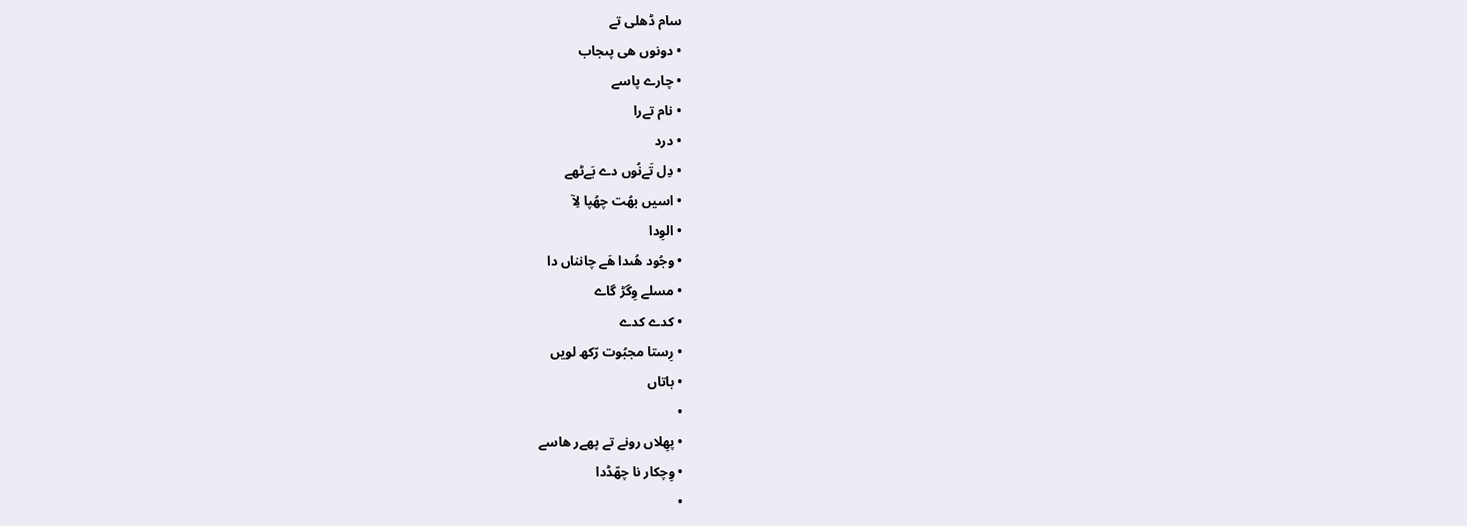سام ڈھلی تے
• دونوں هی پںجاب
• چارے پاسے
• نام تےرا
• درد
• دِل تَےنُوں دے بَےٹھے
• اسیں بهُت چھُپا لِآ
• الوِدا
• وجُود هُںدا هَے چانناں دا
• مسلے وِگڑ گاے
• کدے کدے
• رِستا مجبُوت رّکھ لویں
• باتاں
•
• پهِلاں رونے تے پھےر هاسے
• وِچکار نا چھّڈدا
•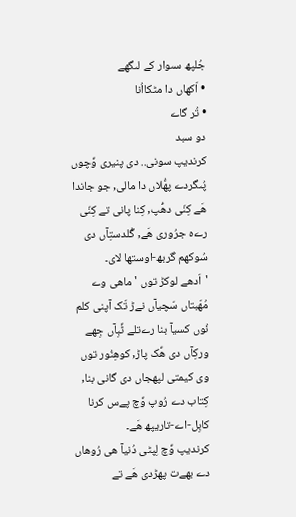جُلپھ سںوار کے لںگھے
• اّکھاں دا مٹکااُنا
• تُر گاے
دو سبد
کرندیپ سونی.. دی پنیری وِّچوں پُںگردے پھُّلاں دا مالی, جو جاندا هَے کِنّی دھُّپ, کِنا پانی تے کِنّی رےه جرُوری هَے, گُلدستِآں دی سُوکھم گربھ-اوستھا لای۔
'اّدھے لوکڑ توں 'ماهی وے مُهّبتاں سّچیآں نےڑ تّک آپنی کلم نُوں کسیآ بنا رےتلے ٹِّبِآں جِهے ورکِآں دی هِّک پاڑ, کوهِنُور توں وی کیمتی لپھجاں دی گانی بنا, کِتاب دے رُوپ وِّچ پےس کرنا کابِل-اے-تاریپھ هَے۔
کرندیپ وِّچ لِپٹی دُنیآ هی رُوهاں دے بھےت پھڑدی هَے تے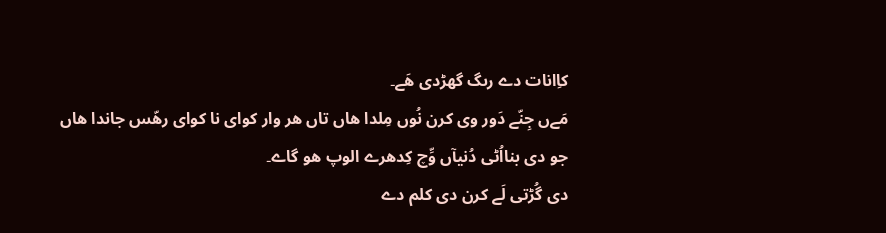کاِانات دے رںگ گھڑدی هَے۔
مَےں جِنّے دَور وی کرن نُوں مِلدا هاں تاں هر وار کوای نا کوای رهّس جاندا هاں جو دی بنااُٹی دُنیآں وِّچ کِدھرے الوپ هو گاے۔
دی گُڑتی لَے کرن دی کلم دے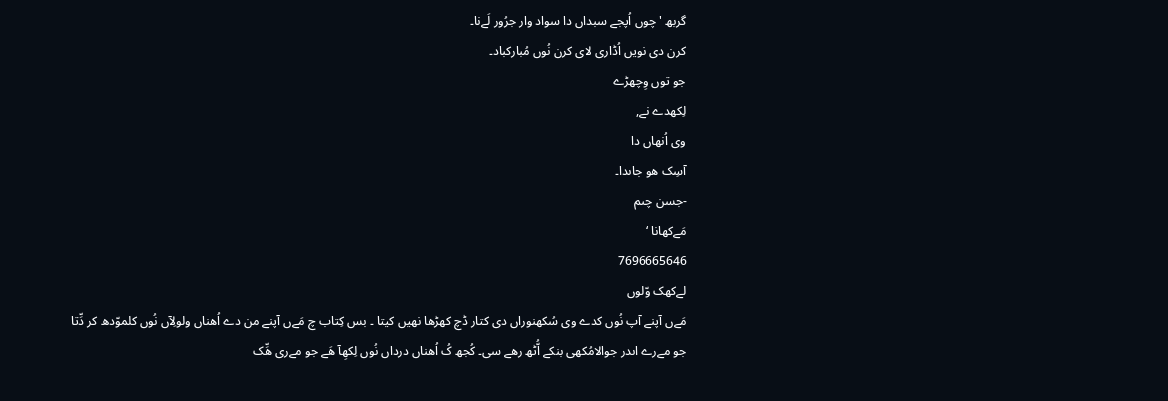گربھ 'چوں اُپجے سبداں دا سواد وار جرُور لَےنا۔
کرن دی نویں اُڈاری لای کرن نُوں مُبارکباد۔
جو توں وِچھڑے
لِکھدے نے,
وی اُنھاں دا
آسِک هو جاںدا۔
-جسن چںم
مَےکھانا ‘
7696665646
لےکھک وّلوں
مَےں آپنے آپ نُوں کدے وی سُکھنوراں دی کتار ڈچ کھڑھا نهیں کیتا ۔ بس کِتاب چ مَےں آپنے من دے اُهناں ولولِآں نُوں کلموّدھ کر دِّتا جو مےرے اںدر جوالامُکھی بنکے اُّٹھ رهے سی۔ کُجھ کُ اُهناں درداں نُوں لِکھِآ هَے جو مےری هِّک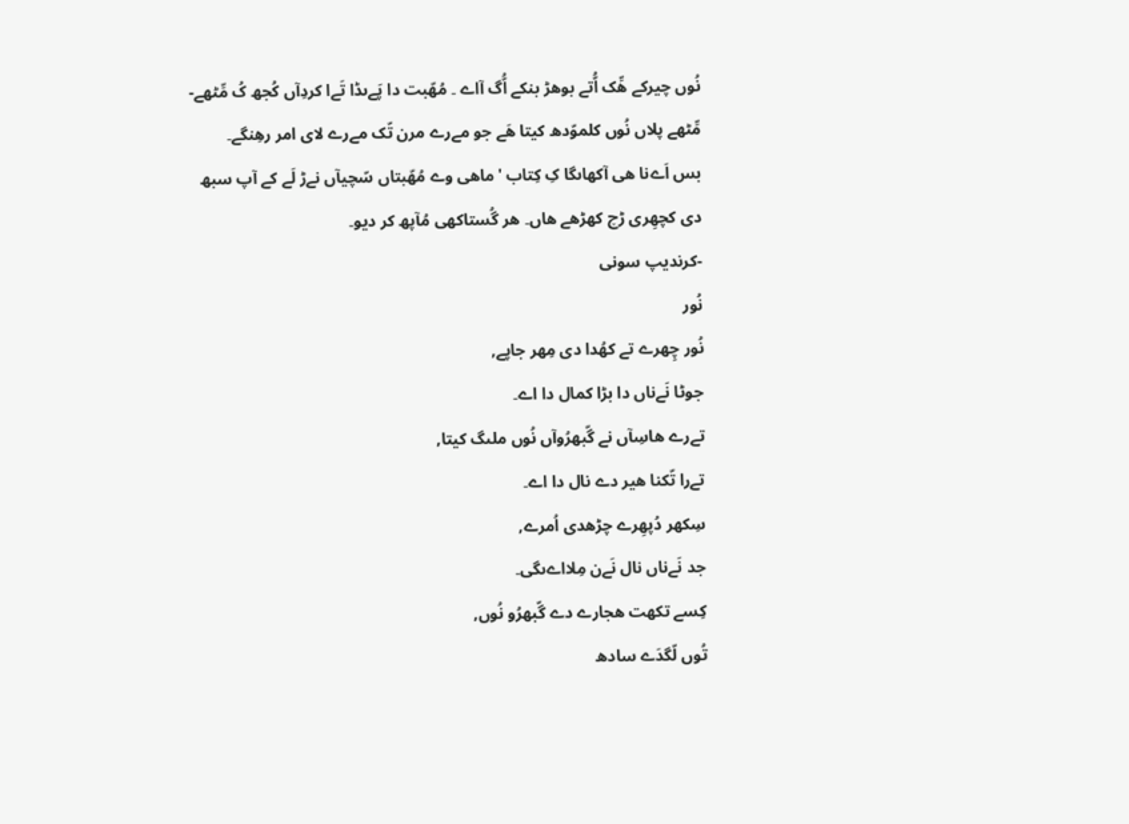نُوں چیرکے هِّک اُّتے بوهڑ بنکے اُّگ آاے ۔ مُهّبت دا پَےںڈا تَےا کردِآں کُجھ کُ مِّٹھے-مِّٹھے پلاں نُوں کلموّدھ کیتا هَے جو مےرے مرن تّک مےرے لای امر رهِنگے۔
بس اَےنا هی آکھاںگا کِ کِتاب 'ماهی وے مُهّبتاں سّچیآں نےڑ لَے کے آپ سبھ دی کچهِری ڑچ کھڑھے هاں۔ هر گُستاکھی مُآپھ کر ديو۔
-کرندیپ سونی
نُور
نُور چِهرے تے کھُدا دی مِهر جاپے,
جوٹا نَےناں دا بڑا کمال دا اے۔
تےرے هاسِآں نے گّبھرُوآں نُوں ملںگ کیتا,
تےرا تّکنا هیر دے نال دا اے۔
سِکھر دُپهِرے چڑھدی اُمرے,
جد نَےناں نال نَےن مِلااےںگی۔
کِسے تکھت هجارے دے گّبھرُو نُوں,
تُوں لّگدَے سادھ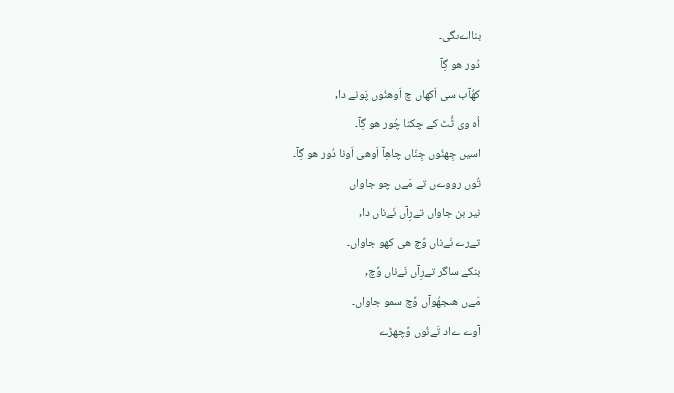بنااےںگی۔
دُور هو گِآ
کھُآب سی اّکھاں چ اَوهنُوں پَونے دا,
اُه وی ٹُّٹ کے چکنا چُور هو گِآ۔
اسیں جِهنُوں جِنّاں چاهِآ اَوهی اَونا دُور هو گِآ۔
تُوں رووےں تے مَےں چو جاواں
نیر بن جاواں تےرِآں نَےناں دا,
تےرے نَےناں وِّچ هی کھو جاواں۔
بنکے ساگر تےرِآں نَےناں وِّچ,
مَےں هںجھُوآں وِّچ سمو جاواں۔
آوے ےاد تَےنُوں وِّچھڑے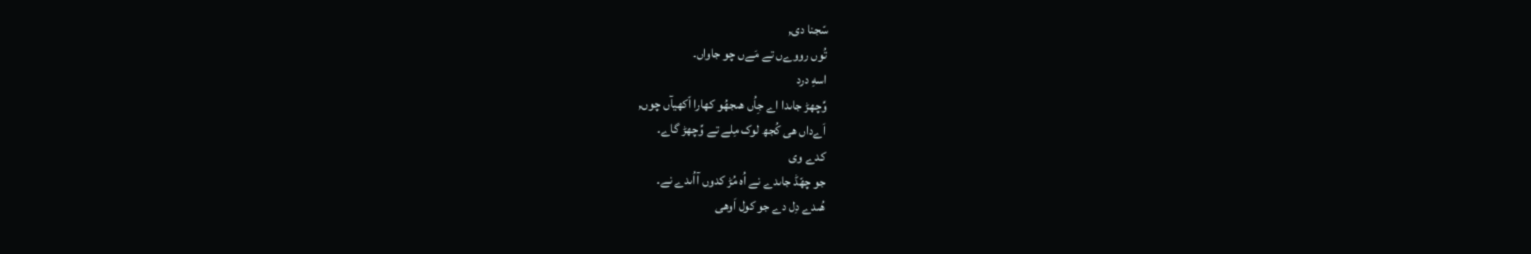سّجنا دی,
تُوں رووےں تے مَےں چو جاواں۔
اسهِ درد
وِّچھڑ جاںدا اے جِاُں هںجھُو کھارا اّکھیآں چوں,
اَےداں هی کُجھ لوک مِلے تے وِّچھڑ گاے۔
کدے وی
جو چھّڈ جاںدے نے اُه مُڑ کدوں آاُںدے نے۔
هُںدے دِل دے جو کول اَوهی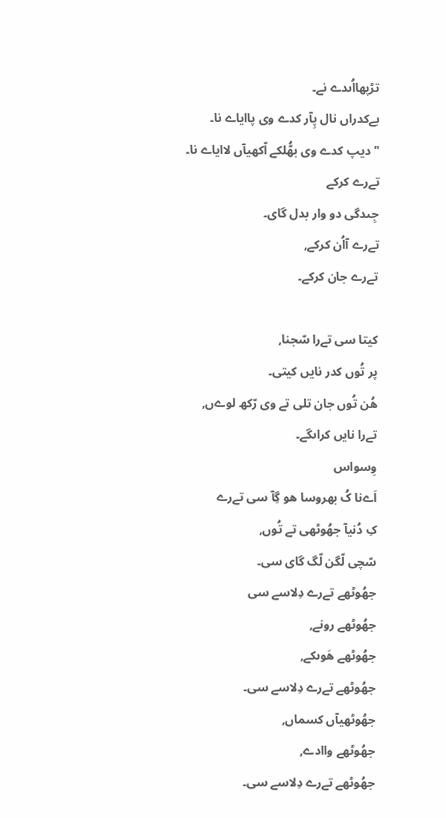تڑپھااُںدے نے۔
بےکدراں نال پِآر کدے وی پاایاے نا۔
"دیپ کدے وی بھُّلکے اّکھیآں لاایاے نا۔
تےرے کرکے
جِںدگی دو وار بدل گای۔
تےرے آاُن کرکے,
تےرے جان کرکے۔

کیتا سی تےرا سّجنا,
پر تُوں کدر نایں کیتی۔
هُن تُوں جان تلی تے وی رّکھ لوےں,
تےرا نایں کراںگے۔
وِسواس
اَےنا کُ بھروسا هو گِآ سی تےرے
کِ دُنیآ جھُوٹھی تے تُوں,
سّچی لّگن لّگ گای سی۔
جھُوٹھے تےرے دِلاسے سی
جھُوٹھے رونے,
جھُوٹھے هَوںکے,
جھُوٹھے تےرے دِلاسے سی۔
جھُوٹھیآں کسماں,
جھُوٹھے واادے,
جھُوٹھے تےرے دِلاسے سی۔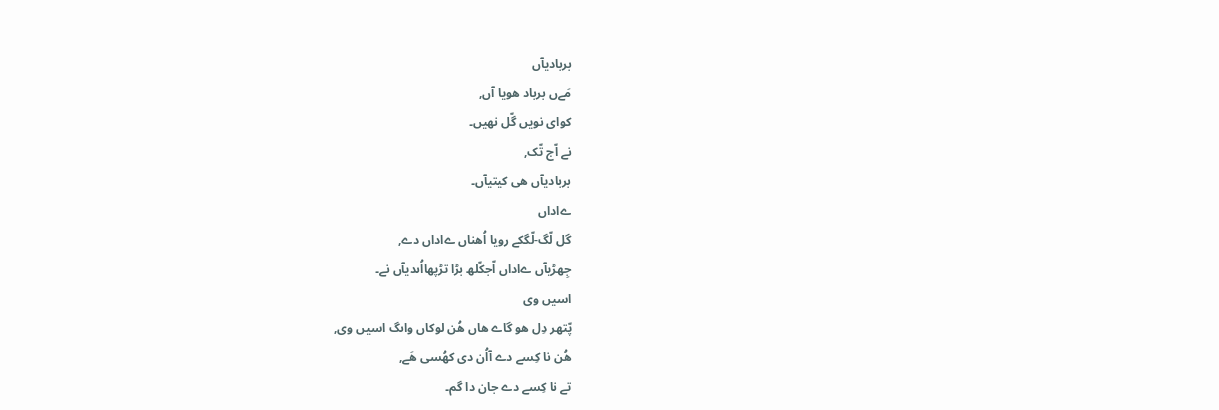بربادیآں
مَےں برباد هويا آں,
کوای نویں گّل نهیں۔
نے اّج تّک,
بربادیآں هی کیتیآں۔
ےاداں
گل لّگ-لّگکے رويا اُهناں ےاداں دے,
جِهڑیآں ےاداں اّجکّلھ بڑا تڑپھااُںدیآں نے۔
اسیں وی
پّتھر دِل هو گاے هاں هُن لوکاں واںگ اسیں وی,
هُن نا کِسے دے آاُن دی کھُسی هَے,
تے نا کِسے دے جان دا گم۔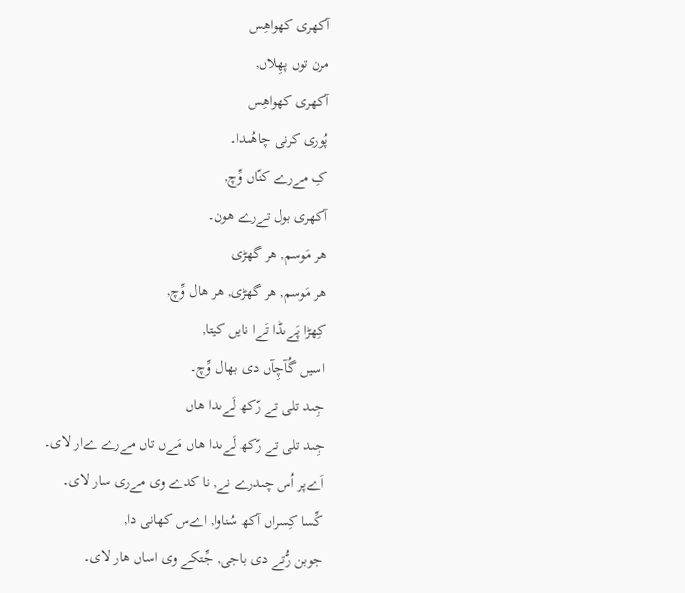آکھری کھواهِس
مرن توں پهِلاں,
آکھری کھواهِس
پُوری کرنی چاهُںدا۔
کِ مےرے کنّاں وِّچ,
آکھری بول تےرے هون۔
هر مَوسم, هر گھڑی
هر مَوسم, هر گھڑی, هر هال وِّچ,
کِهڑا پَےںڈا تَےا نایں کیتا,
اسیں گُآچِآں دی بھال وِّچ۔
جِںد تلی تے رّکھ لَےںدا هاں
جِںد تلی تے رّکھ لَےںدا هاں مَےں تاں مےرے ےار لای۔
اَےپر اُس چںدرے نے, نا کدے وی مےری سار لای۔
کِّسا کِسراں آکھ سُناوا, اےس کهانی دا,
جوبن رُّتے دی باجی, جِّتکے وی اساں هار لای۔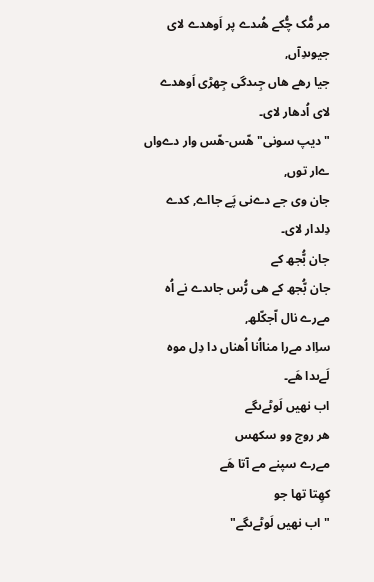مر مُّک چُّکے هُںدے پر اَوهدے لای جيوںدِآں,
جیا رهے هاں جِںدگی جِهڑی اَوهدے لای اُدھار لای۔
"دیپ سونی" هّس-هّس وار دےواں ےار توں,
جان وی جے دےنی پَے جااے, کدے دِلدار لای۔
جان بُّجھ کے
جان بُّجھ کے هی رُّس جاںدے نے اُه مےرے نال اّجکّلھ,
ساِاد مےرا منااُنا اُهناں دا دِل موه لَےںدا هَے۔
اب نهیں لَوٹےںگے
هر روج وو سکھس
مےرے سپنے مے آتا هَے
کهِتا تھا جو
"اب نهیں لَوٹےںگے"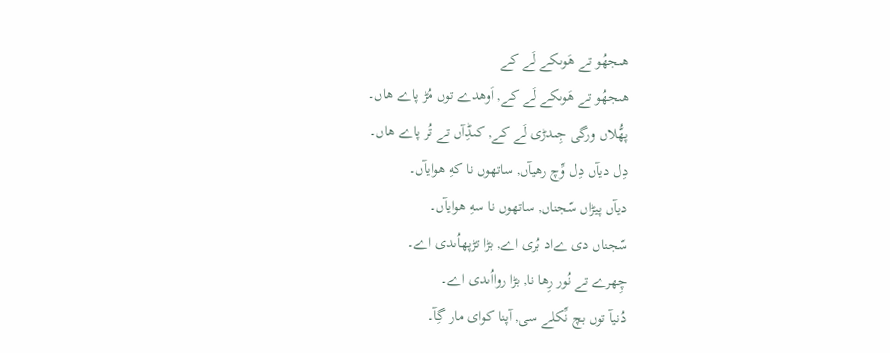هںجھُو تے هَوںکے لَے کے
هںجھُو تے هَوںکے لَے کے, اَوهدے توں مُڑ پاے هاں۔
پھُّلاں ورگی جِںدڑی لَے کے, کںڈِآں تے تُر پاے هاں۔
دِل دیآں دِل وِّچ رهیآں, ساتھوں نا کهِ هوایآں۔
دیآں پیڑاں سّجناں, ساتھوں نا سهِ هوایآں۔
سّجناں دی ےاد بُری اے, بڑا تڑپھاُںدی اے۔
چِهرے تے نُور رِها نا, بڑا روااُںدی اے۔
دُنیآ توں بچ نِّکلے سی, آپنا کوای مار گِآ۔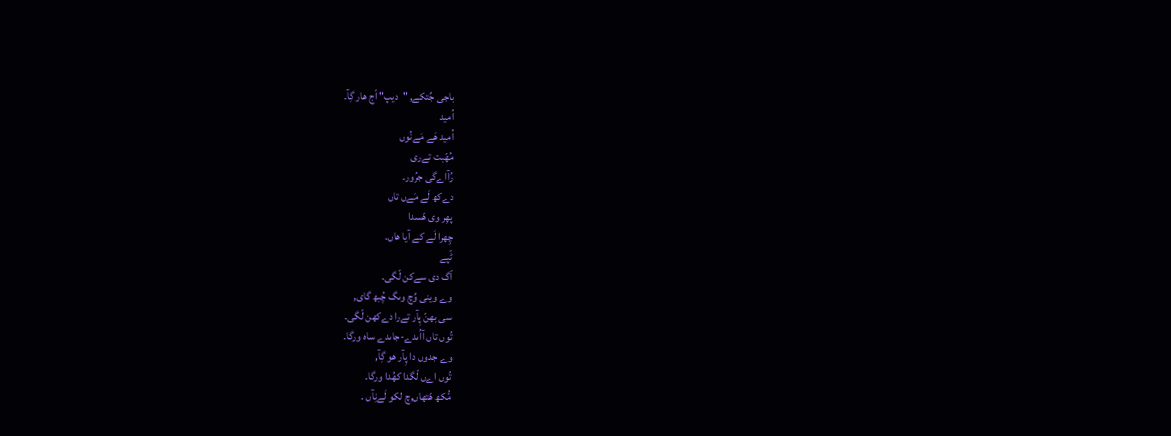باجی جِّتکے, "دیپ" اّج هار گِآ۔
اُمید
اُمید هَے مَےنُوں
مُهّبت تےری
رُآاےگی جرُور۔
دےکھ لَے مَےں تاں
پھِر وی هّسدا
چِهرا لَے کے آيا هاں۔
ٹّپے
اّگ دی سےکن لّگی۔
وے وینی وِّچ وںگ چُبھ گای,
سی بھنّ پِآر تےرا دےکھن لّگی۔
تُوں تاں آاُںدے-جاںدے ساه ورگا۔
وے جدوں دا پِآر هو گِآ,
تُوں اےں لّگدا کھُدا ورگا۔
مُّکھ هّتھاں,چ لکو لَےنِآں ۔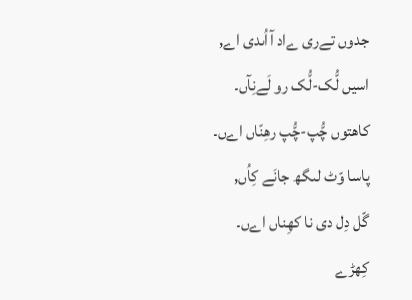جدوں تےری ےاد آاُںدی اے,
اسیں لُّک-لُّک رو لَےنِآں۔
کاهتوں چُّپ-چُّپ رهِنّاں اےں۔
پاسا وّٹ لںگھ جانَے کِاُں,
گّل دِل دی نا کهِناں اےں۔
کِهڑے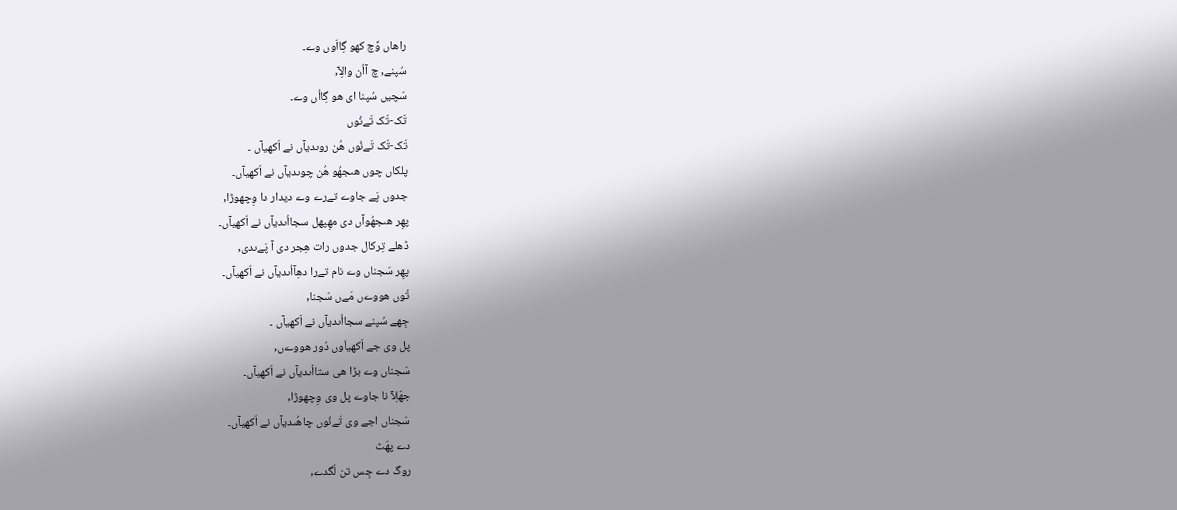راهاں وِّچ کھو گِااَوں وے۔
سُپنے, چ آاُن والِآ,
سّچیں سُپنا ای هو گِااُں وے۔
تّک-تّک تَےنُوں
تّک-تّک تَےنُوں هُن روںدیآں نے اّکھیآں ۔
پلکاں چوں هںجھُو هُن چوںدیآں نے اّکھیآں۔
جدوں پَے جاوے تےرے وے دیدار دا وِچھوڑا,
پھِر هںجھُوآں دی مهِپھل سجااُںدیآں نے اّکھیآں۔
ڈھلے تِرکال جدوں رات هِجر دی آ پَےںدی,
پھِر سّجناں وے نام تےرا دھِآاُںدیآں نے اّکھیآں۔
تُوں هووےں مَےں سّجنا,
جِهے سُپنے سجااُںدیآں نے اّکھیآں ۔
پل وی جے اّکھیاَوں دُور هووےں,
سّجناں وے بڑا هی ستااُںدیآں نے اّکھیآں۔
جھّلِآ نا جاوے پل وی وِچھوڑا,
سّجناں اجے وی تَےنُوں چاهُںدیآں نے اّکھیآں۔
دے پھّٹ
روگ دے جِس تن لّگدے,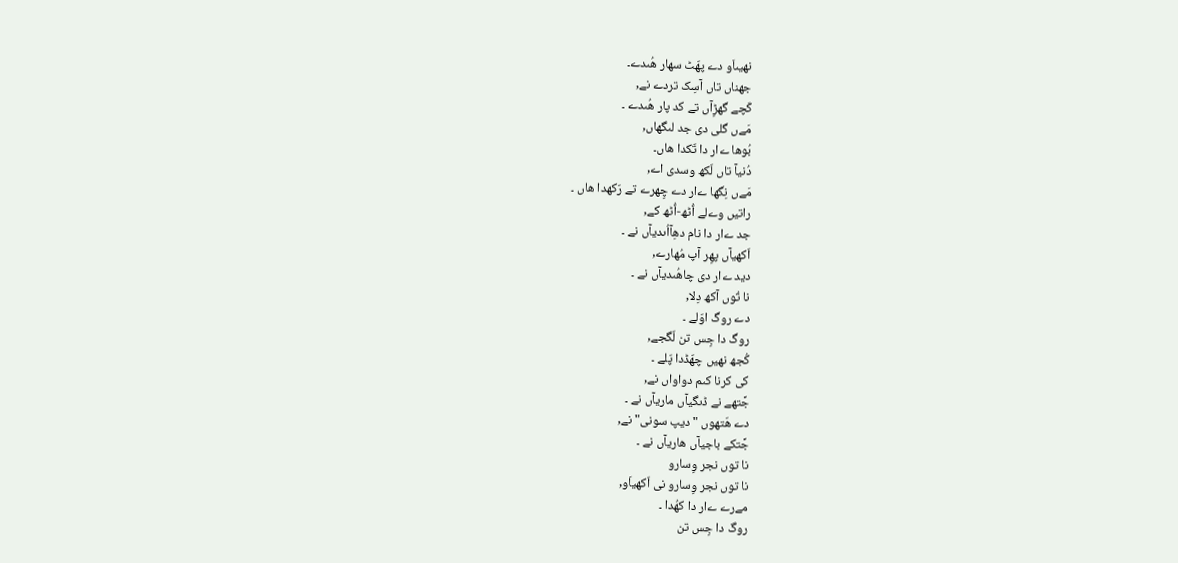نهیںاَو دے پھّٹ سهار هُںدے۔
جھناں تاں آسِک تردے نے,
کّچے گھڑِآں تے کد پار هُںدے ۔
مَےں گلی دی جد لںگھاں,
بُوها ےار دا تّکدا هاں۔
دُنیآ تاں لّکھ وسدی اے,
مَےں نِگھا ےار دے چِهرے تے رّکھدا هاں ۔
راتیں وےلے اُّٹھ-اُّٹھ کے,
جد ےار دا نام دھِآاُںدیآں نے ۔
اّکھیآں پھِر آپ مُهارے,
دید ےار دی چاهُںدیآں نے ۔
نا تُوں آکھ دِلا,
دے روگ اوّلے ۔
روگ دا جِس تن لّگجے,
کُجھ نهیں چھّڈدا پّلے ۔
کی کرنا کںم دواواں نے,
جِّتھے نے ڈںگیآں ماریآں نے ۔
دے هّتھوں "دیپ سونی" نے,
جِّتکے باجیآں هاریآں نے ۔
نا توں نجر وِسارو
نا توں نجر وِسارو نی اّکھیاَو,
مےرے ےار دا کھُدا ۔
روگ دا جِس تن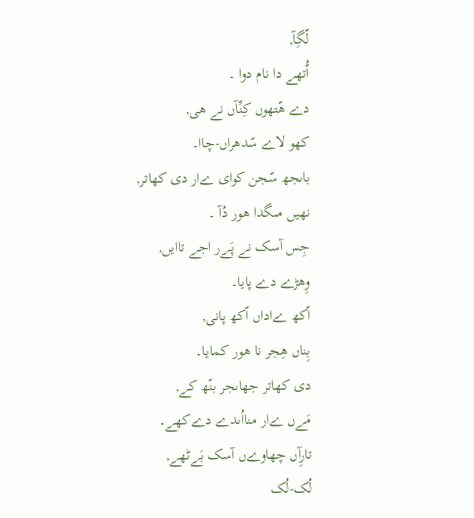لّگِآ,
اُّتھے دا نام دوا ۔
دے هّتھوں کِنِّآں نے هی,
کھو لاے سّدھراں-چاا۔
باںجھ سّجن کوای ےار دی کھاتر,
نهیں مںگدا هور دُآ ۔
جِس آسک نے پَےر اجے تاایں,
وِهڑے دے پايا۔
اّکھ ےاداں اّکھ پانی,
بِناں هِجر نا هور کمايا۔
دی کھاتر جھاںجر بنّھ کے,
مَےں ےار منااُںدے دےکھے۔
تارِآں چھاوےں آسک بَےٹھے,
لُک-لُک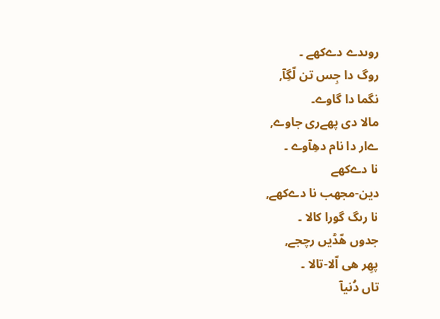روںدے دےکھے ۔
روگ دا جِس تن لّگِآ,
نگما دا گاوے۔
مالا دی پھےری جاوے,
ےار دا نام دھِآوے ۔
نا دےکھے
دین-مجھب نا دےکھے,
نا رںگ گورا کالا ۔
جدوں هّڈیں رچجے,
پھِر هی اّلا-تالا ۔
تاں دُنیآ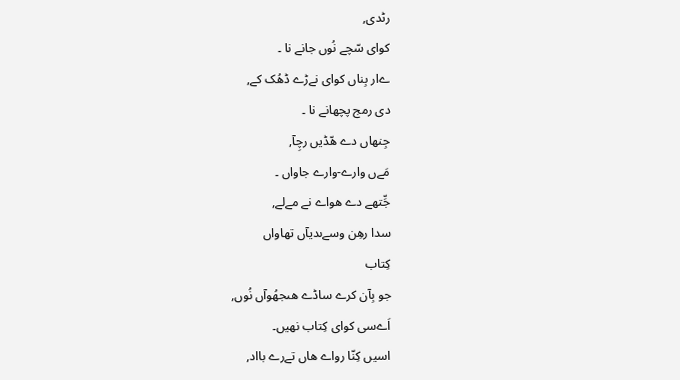رٹدی,
کوای سّچے نُوں جانے نا ۔
ےار بِناں کوای نےڑے ڈھُک کے,
دی رمج پچھانے نا ۔
جِنھاں دے هّڈیں رچِآ,
مَےں وارے-وارے جاواں ۔
جِّتھے دے هواے نے مےلے,
سدا رهِن وسےںدیآں تھاواں
کِتاب
جو بِآن کرے ساڈے هںجھُوآں نُوں,
اَےسی کوای کِتاب نهیں۔
اسیں کِنّا رواے هاں تےرے بااد,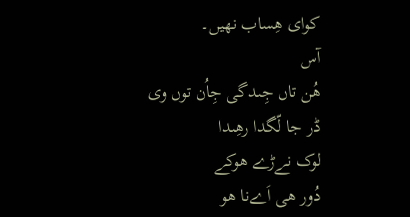کوای هِساب نهیں۔
آس
هُن تاں جِںدگی جِاُن توں وی
ڈر جا لّگدا رهِںدا
لوک نےڑے هوکے
دُور هی اَےنا هو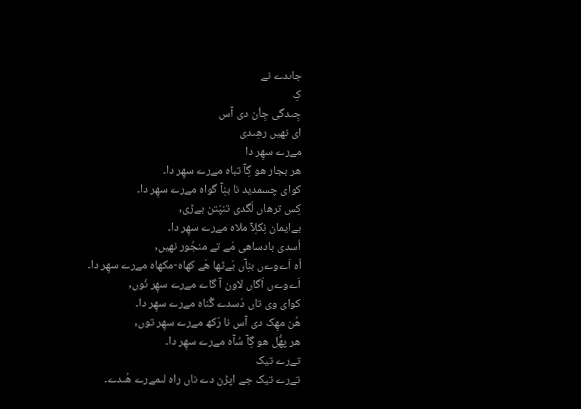جاںدے نے
کِ
جِںدگی جِاُن دی آس
ای نهیں رهِںدی
مےرے سهِر دا
هر بجار هو گِآ تباه مےرے سهِر دا۔
کوای چسمدید نا بنِآ گواه مےرے سهِر دا۔
کِس ترھاں لّگدی تنپّتن بےڑی,
بےایمان نِکلِآ ملاه مےرے سهِر دا۔
اُسدی بادساهی مَے تے منجُور نهیں,
اُه اَےوےں بنِآں بَےٹھا هَے کھاه-مکھاه مےرے سهِر دا۔
اَےوےں اّگاں لاون آ گاے مےرے سهِر نُوں,
کوای وی تاں دّسدے گُناه مےرے سهِر دا۔
هُن مهِک دی آس نا رّکھ مےرے سهِر توں,
هر پھُّل هو گِآ سُآه مےرے سهِر دا۔
تےرے تیک
تےرے تیک جے اپڑن دے ناں راه لںمےرے هُںدے۔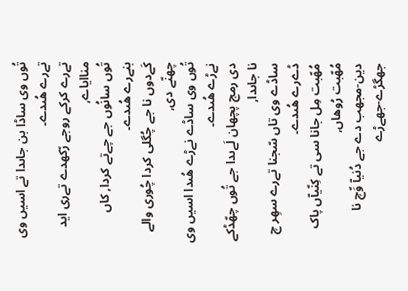تُوں وی ساڈا بن جاںدا تے اسیں وی تےرے هُںدے۔
تےرے کرکے روجے رّکھدے تےری اید مناایاے,
تُوں سانُوں جے چےتے کردا, کاں بنےرے هُںدے۔
کَےدوں نا جے چُگلی کردا چُوری والے چھنّے دی,
تُوں وی ساڈے نےڑے هُںدا اسیں وی نےڑے هُںدے۔
دی رمج پچھان لَےںدا جے تُوں چھّڈکے نا جاںدا,
ساڈے وی تاں سّجنا تےرے سهِر چ ڈےرے هُںدے۔
مُهّبت مِل جانا سی تے کِنّیآں پاک مُهّبت رُوهاں,
دین-مجھب دے جے دُنیآ وِّچ نا جھگڑے-جھےڑے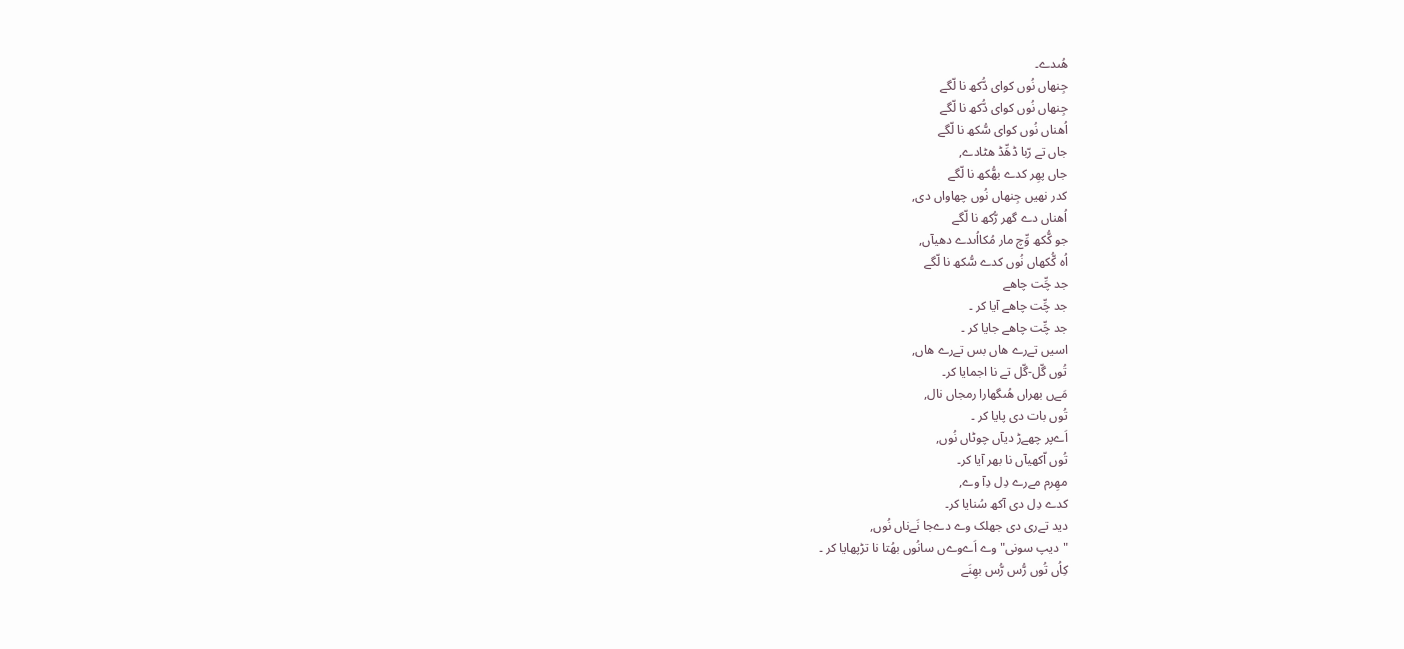هُںدے۔
جِنھاں نُوں کوای دُّکھ نا لّگے
جِنھاں نُوں کوای دُّکھ نا لّگے
اُهناں نُوں کوای سُّکھ نا لّگے
جاں تے رّبا ڈھِّڈ هٹادے,
جاں پھِر کدے بھُّکھ نا لّگے
کدر نهیں جِنھاں نُوں چھاواں دی,
اُهناں دے گھر رُّکھ نا لّگے
جو کُّکھ وِّچ مار مُکااُںدے دھیآں,
اُه کُّکھاں نُوں کدے سُّکھ نا لّگے
جد چِّت چاهے
جد چِّت چاهے آيا کر ۔
جد چِّت چاهے جايا کر ۔
اسیں تےرے هاں بس تےرے هاں,
تُوں گّل-گّل تے نا اجمايا کر۔
مَےں بھراں هُںگھارا رمجاں نال,
تُوں بات دی پايا کر ۔
اَےپر چھےڑ دیآں چوٹاں نُوں,
تُوں اّکھیآں نا بھر آيا کر۔
مهِرم مےرے دِل دِآ وے,
کدے دِل دی آکھ سُنايا کر۔
دید تےری دی جھلک وے دےجا نَےناں نُوں,
"دیپ سونی" وے اَےوےں سانُوں بهُتا نا تڑپھايا کر ۔
کِاُں تُوں رُّس رُّس بهِنَے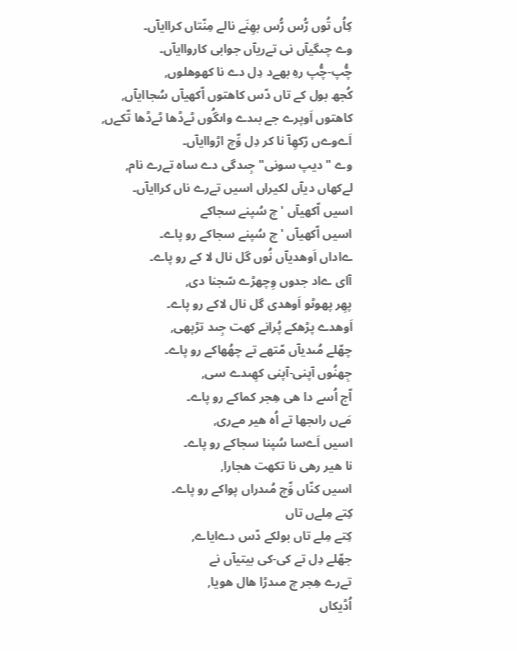کِاُں تُوں رُّس رُّس بهِنَے نالے مِنّتاں کراایآں۔
وے چںگیآں نی تےریآں جوابی کارواایآں۔
چُّپ-چُّپ رهِ بھےد دِل دے نا کھوهلوں,
کُجھ بول کے تاں دّس کاهتوں اّکھیآں سُجاایآں,
کاهتوں اَوپرے جے بںدے واںگُوں ٹےڈھا ٹےڈھا تّکےں,
اَےوےں رّکھِآ نا کر دِل وِّچ اڑواایآں۔
وے "دیپ سونی" جِںدگی دے ساه تےرے نام,
لےکھاں دیآں لکیراں اسیں تےرے ناں کراایآں۔
اسیں اّکھیآں 'چ سُپنے سجاکے
اسیں اّکھیآں 'چ سُپنے سجاکے رو پاے۔
ےاداں اَوهدیآں نُوں گل نال لا کے رو پاے۔
آای ےاد جدوں وِچھڑے سّجنا دی,
پھِر پھوٹو اَوهدی گل نال لاکے رو پاے۔
اَوهدے پڑھکے پُرانے کھت جِںد تڑپھی,
چھّلے مُںدیآں مّتھے تے چھُهاکے رو پاے۔
جِهنُوں آپنی-آپنی کهِںدے سی,
اّج اُسے دا هی هِجر کماکے رو پاے۔
مَےں راںجھا تے اُه هیر مےری,
اسیں اَےسا سُپنا سجاکے رو پاے۔
نا هیر رهی نا تکھت هجارا,
اسیں کنّاں وِّچ مُںدراں پواکے رو پاے۔
کِتے مِلےں تاں
کِتے مِلے تاں بولکے دّس دےایاے,
جھّلے دِل تے کی-کی بیتیآں نے
تےرے هِجر چ مںدڑا هال هويا,
اُڈیکاں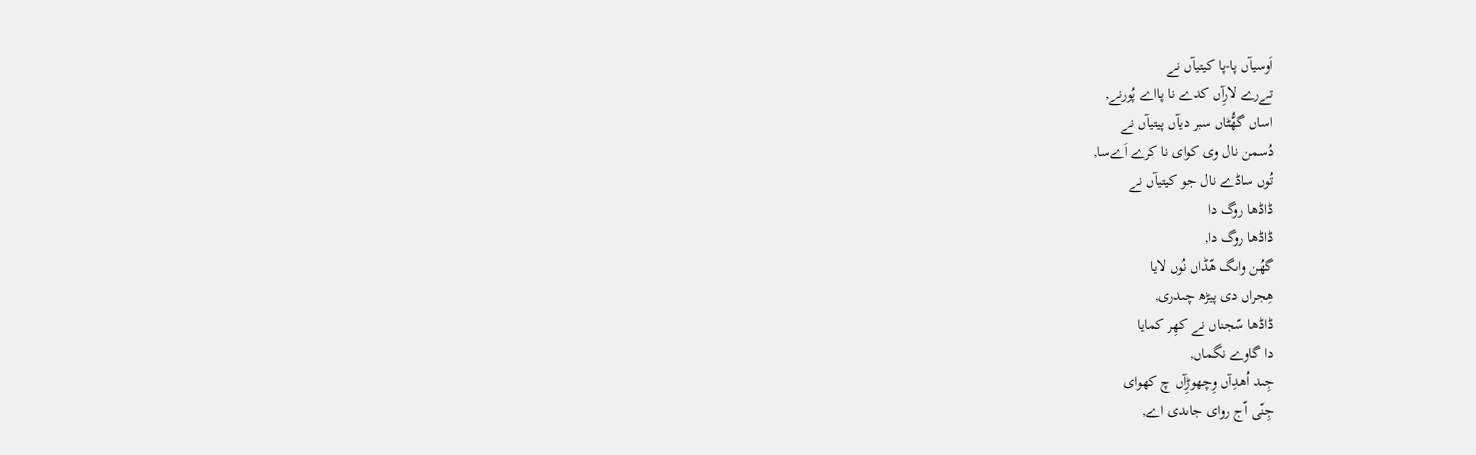اَوسیآں پا-پا کیتیآں نے
تےرے لارِآں کدے نا پااے پُورنے,
اساں گھُّٹاں سبر دیآں پیتیآں نے
دُسمن نال وی کوای نا کرے اَےسا,
تُوں ساڈے نال جو کیتیآں نے
ڈاڈھا روگ دا
ڈاڈھا روگ دا,
گھُن واںگ هّڈاں نُوں لايا
هِجراں دی پیڑھ چںدری,
ڈاڈھا سّجناں نے کهِر کمايا
دا گاوے نگماں,
جِںد اُهدِآں وِچھوڑِآں چ کھوای
جِنّی اّج روای جاںدی اے,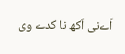اَےنی اّکھ نا کدے وی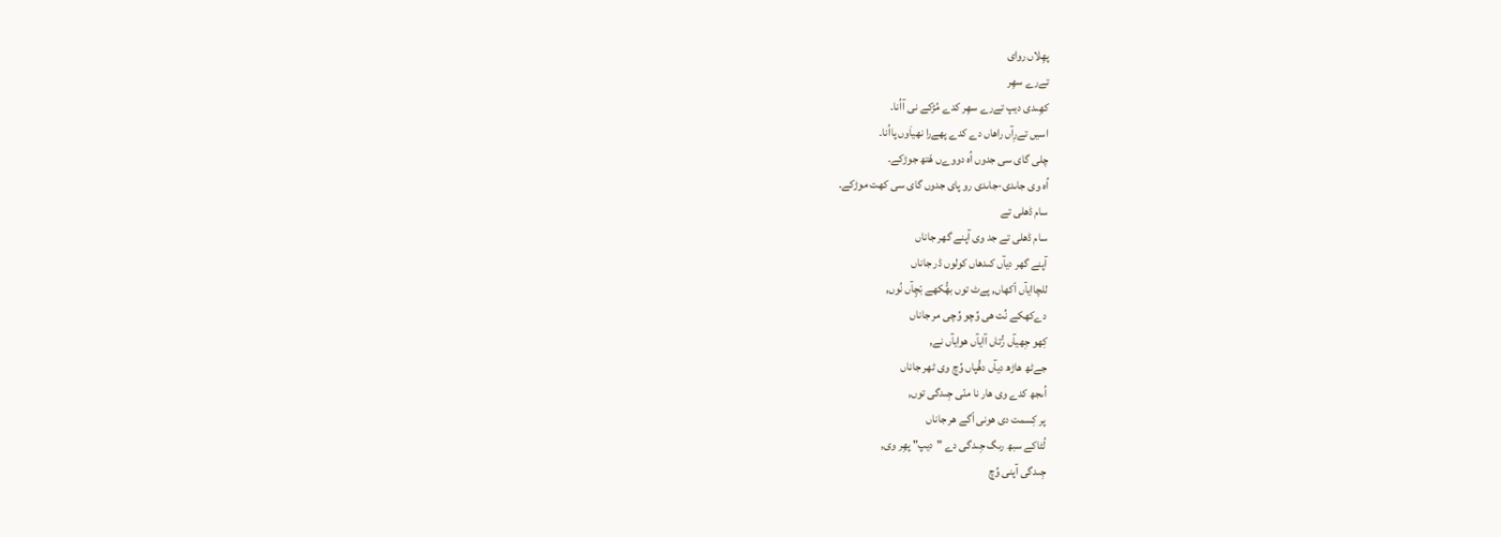پهِلاں روای
تےرے سهِر
کهِںدی دیپ تےرے سهِر کدے مُڑکے نی آاُنا۔
اسیں تےرِآں راهاں دے کدے پھےرا نهیاَوں پااُنا۔
چلی گای سی جدوں اُه دووےں هّتھ جوڑکے۔
اُه وی جاںدی-جاںدی رو پای جدوں گای سی کھت موڑکے۔
سام ڈھلی تے
سام ڈھلی تے جد وی آپنے گھر جاناں
آپنے گھر دیآں کںدھاں کولوں ڈر جاناں
للچاایآں اّکھاں, پےٹ توں بھُّکھے بّچِآں نُوں,
دےکھکے نِّت هی وِّچو وِّچی مر جاناں
کِهو جِهیآں رُّتاں آایآں هوایآں نے,
جےٹھ هاڑھ دیآں دھُّپاں وِّچ وی ٹھر جاناں
اُںجھ کدے وی هار نا منّی جِںدگی توں,
پر کِسمت دی هونی اّگے هر جاناں
لُٹاکے سبھ رںگ جِںدگی دے "دیپ" پھِر وی,
جِںدگی آپنی وِّچ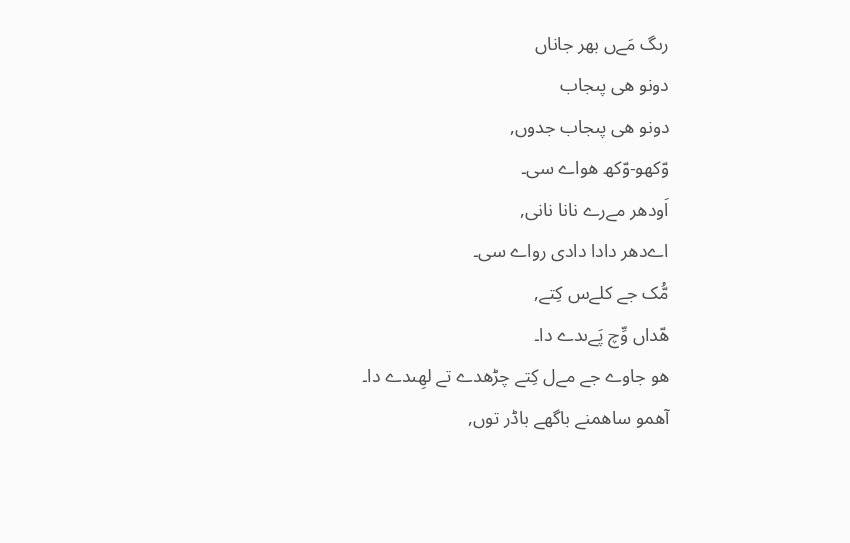رںگ مَےں بھر جاناں
دونو هی پںجاب
دونو هی پںجاب جدوں,
وّکھو-وّکھ هواے سی۔
اَودھر مےرے نانا نانی,
اےدھر دادا دادی رواے سی۔
مُّک جے کلےس کِتے,
هّداں وِّچ پَےںدے دا۔
هو جاوے جے مےل کِتے چڑھدے تے لهِںدے دا۔
آهمو ساهمنے باگھے باڈر توں,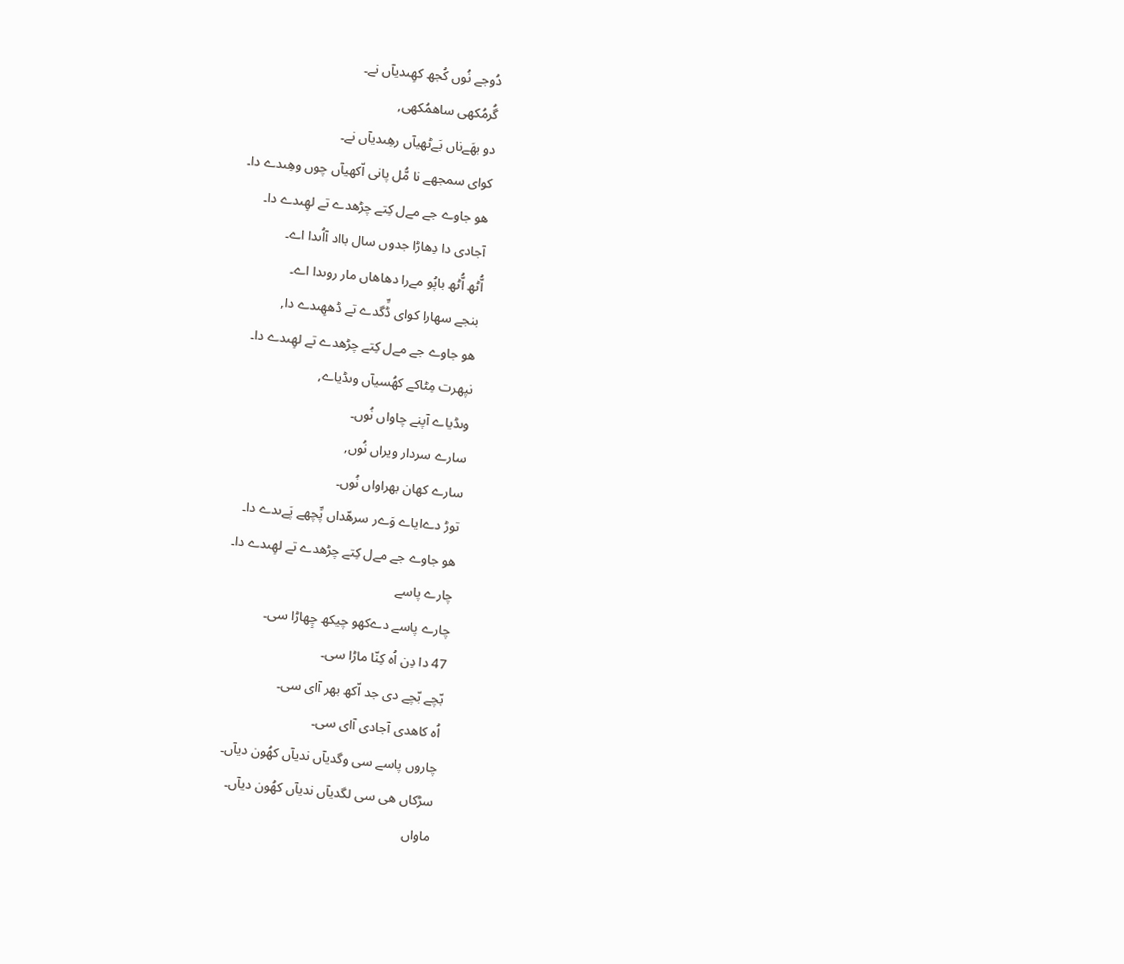دُوجے نُوں کُجھ کهِںدیآں نے۔
گُرمُکھی ساهمُکھی,
دو بھَےناں بَےٹھیآں رهِںدیآں نے۔
کوای سمجھے نا مُّل پانی اّکھیآں چوں وهِںدے دا۔
هو جاوے جے مےل کِتے چڑھدے تے لهِںدے دا۔
آجادی دا دِهاڑا جدوں سال بااد آاُںدا اے۔
اُّٹھ اُّٹھ باپُو مےرا دھاهاں مار روںدا اے۔
بنجے سهارا کوای ڈِّگدے تے ڈھهِںدے دا,
هو جاوے جے مےل کِتے چڑھدے تے لهِںدے دا۔
نپھرت مِٹاکے کھُسیآں وںڈیاے,
وںڈیاے آپنے چاواں نُوں۔
سارے سردار ویراں نُوں,
سارے کھان بھراواں نُوں۔
توڑ دےایاے وَےر سرهّداں پِّچھے پَےںدے دا۔
هو جاوے جے مےل کِتے چڑھدے تے لهِںدے دا۔
چارے پاسے
چارے پاسے دےکھو چیکھ چِهاڑا سی۔
47 دا دِن اُه کِنّا ماڑا سی۔
بّچے بّچے دی جد اّکھ بھر آای سی۔
اُه کاهدی آجادی آای سی۔
چاروں پاسے سی وگدیآں ندیآں کھُون دیآں۔
سڑکاں هی سی لگدیآں ندیآں کھُون دیآں۔
ماواں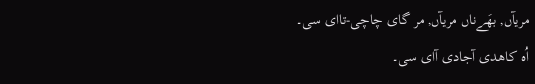مریآں, بھَےناں مریآں, مر گای چاچی-تاای سی۔
اُه کاهدی آجادی آای سی۔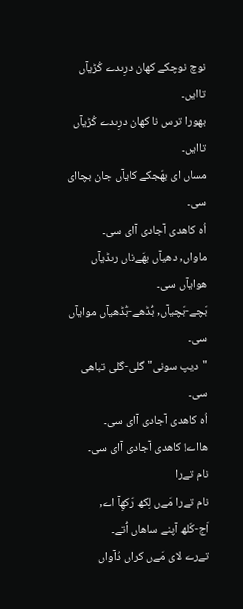نوچ نوچکے کھان درِںدے کُڑیآں تاایں۔
بھورا ترس نا کھان درِںدے کُڑیآں تاایں۔
مساں ای بھّجکے کایآں جان بچاای سی۔
اُه کاهدی آجادی آای سی۔
ماواں, دھیآں بھَےناں رںڈیآں هوایآں سی۔
بّچے-بّچیآں, بُّڈھے-بُّڈھیآں موایآں سی۔
"دیپ سونی" گلی-گلی تباهی سی۔
اُه کاهدی آجادی آای سی۔
هااے! کاهدی آجادی آای سی۔
نام تےرا
نام تےرا مَےں لِکھ رّکھِآ اے,
اّج-کّلھ آپنے ساهاں اُّتے۔
تےرے لای مَےں کراں دُآواں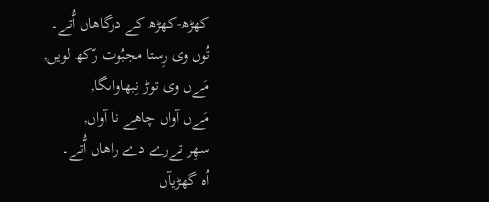کھڑھ-کھڑھ کے درگاهاں اُّتے۔
تُوں وی رِستا مجبُوت رّکھ لویں,
مَےں وی توڑ نِبھاواںگا,
مَےں آواں چاهے نا آواں,
سهِر تےرے دے راهاں اُّتے۔
اُه گھڑیآں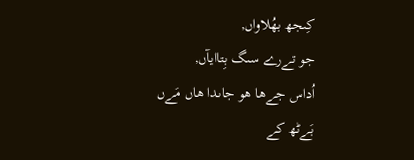کِںجھ بھُلاواں,
جو تےرے سںگ بِتاایآں,
اُداس جےها هو جاںدا هاں مَےں
بَےٹھ کے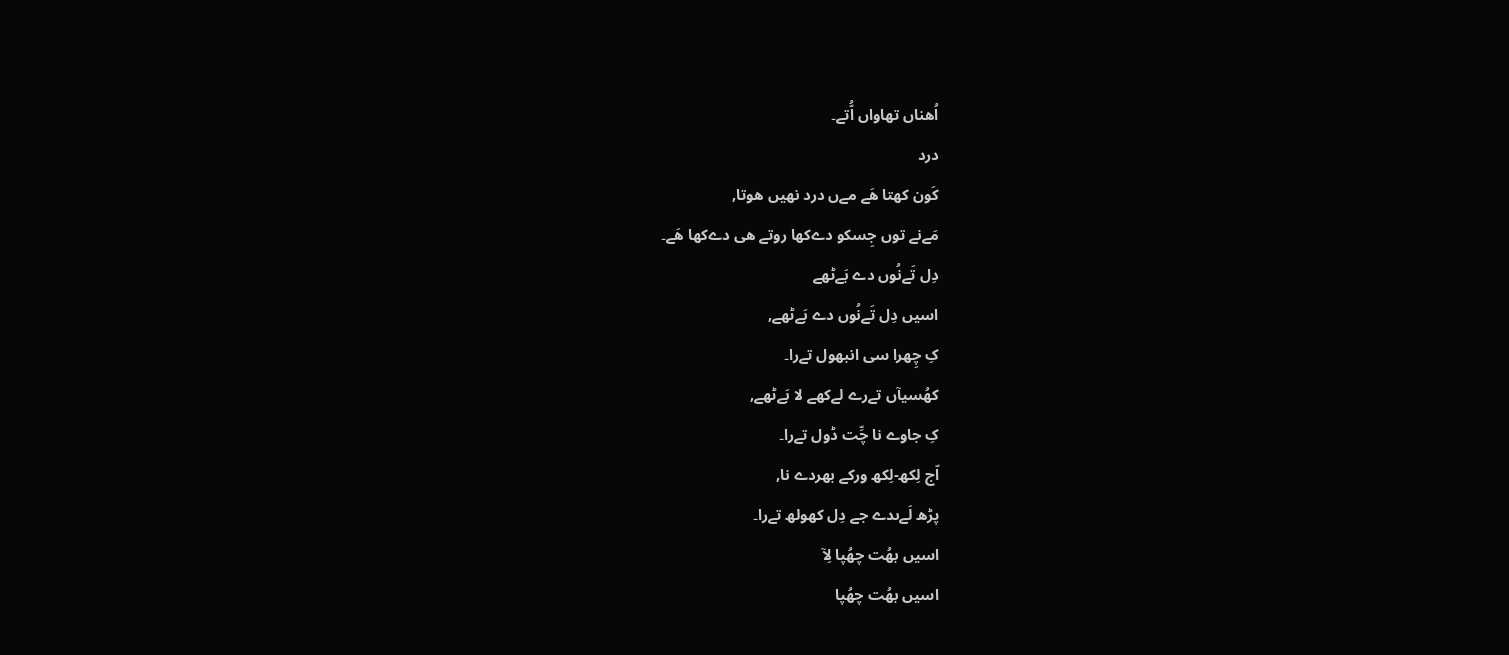اُهناں تھاواں اُّتے۔
درد
کَون کهتا هَے مےں درد نهیں هوتا,
مَےنے توں جِسکو دےکھا روتے هی دےکھا هَے۔
دِل تَےنُوں دے بَےٹھے
اسیں دِل تَےنُوں دے بَےٹھے,
کِ چِهرا سی انبھول تےرا۔
کھُسیآں تےرے لےکھے لا بَےٹھے,
کِ جاوے نا چِّت ڈول تےرا۔
اّج لِکھ-لِکھ ورکے بھردے نا,
پڑھ لَےںدے جے دِل کھولھ تےرا۔
اسیں بهُت چھُپا لِآ
اسیں بهُت چھُپا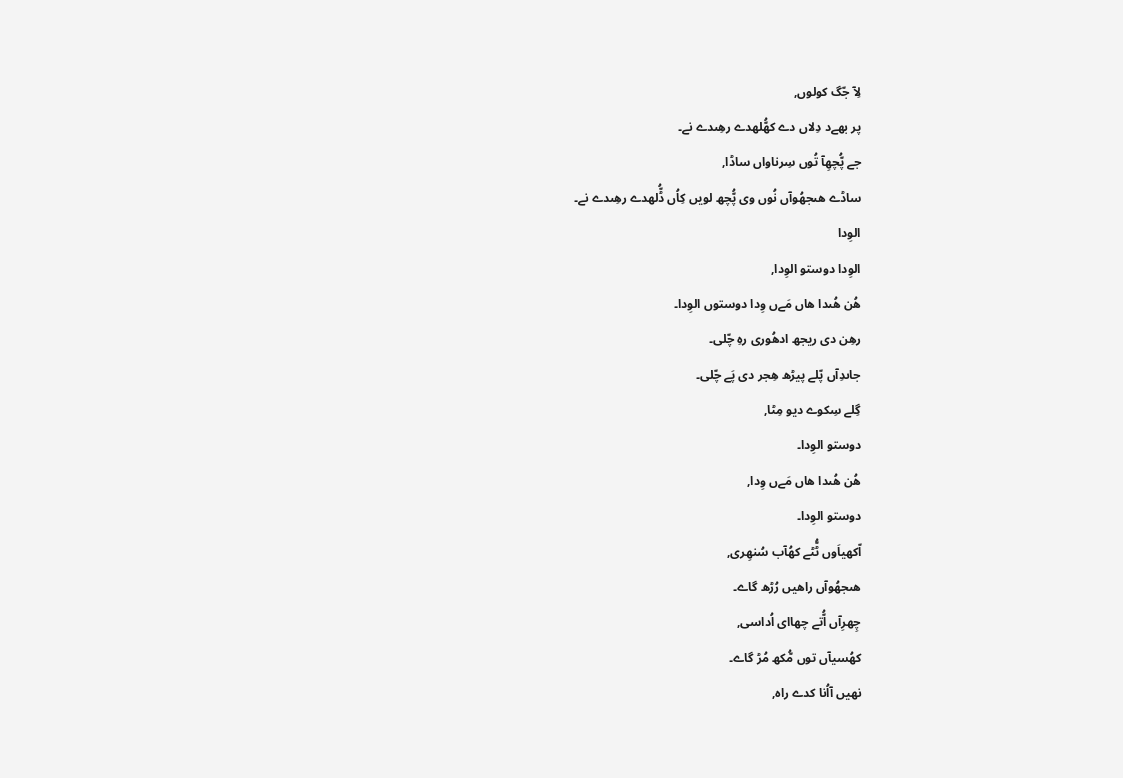لِآ جّگ کولوں,
پر بھےد دِلاں دے کھُّلھدے رهِںدے نے۔
جے پُّچھِآ تُوں سِرناواں ساڈا,
ساڈے هںجھُوآں نُوں وی پُّچھ لویں کِاُں ڈُّلھدے رهِںدے نے۔
الوِدا
الوِدا دوستو الوِدا,
هُن هُںدا هاں مَےں وِدا دوستوں الوِدا۔
رهِن دی ریجھ ادھُوری رهِ چّلی۔
جاںدِآں پّلے پیڑھ هِجر دی پَے چّلی۔
گِلے سِکوے ديو مِٹا,
دوستو الوِدا۔
هُن هُںدا هاں مَےں وِدا,
دوستو الوِدا۔
اّکھیاَوں ٹُّٹے کھُآب سُنهِری,
هںجھُوآں راهیں رُڑھ گاے۔
چِهرِآں اُّتے چھاای اُداسی,
کھُسیآں توں مُّکھ مُڑ گاے۔
نهیں آاُنا کدے راه,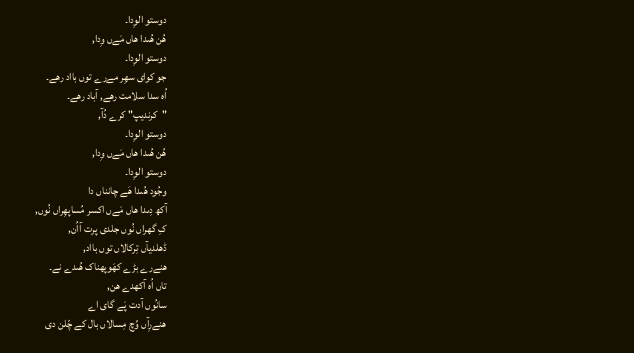دوستو الوِدا۔
هُن هُںدا هاں مَےں وِدا,
دوستو الوِدا۔
جو کوای سهِر مےرے توں بااد رهے۔
اُه سدا سلامت رهے, آباد رهے۔
"کرندیپ" کرے دُآ,
دوستو الوِدا۔
هُن هُںدا هاں مَےں وِدا,
دوستو الوِدا۔
وجُود هُںدا هَے چانناں دا
آکھ دِںدا هاں مَےں اکسر مُساپھِراں نُوں,
کِ گھراں نُوں جلدی پرت آاُن,
ڈھلدیآں تِرکالاں توں بااد,
هنےرے بڑے کھَوپھناک هُںدے نے۔
تاں اُه آکھدے هن,
سانُوں آدت پَے گای اے
هنےرِآں وِّچ مِسالاں بال کے چّلن دی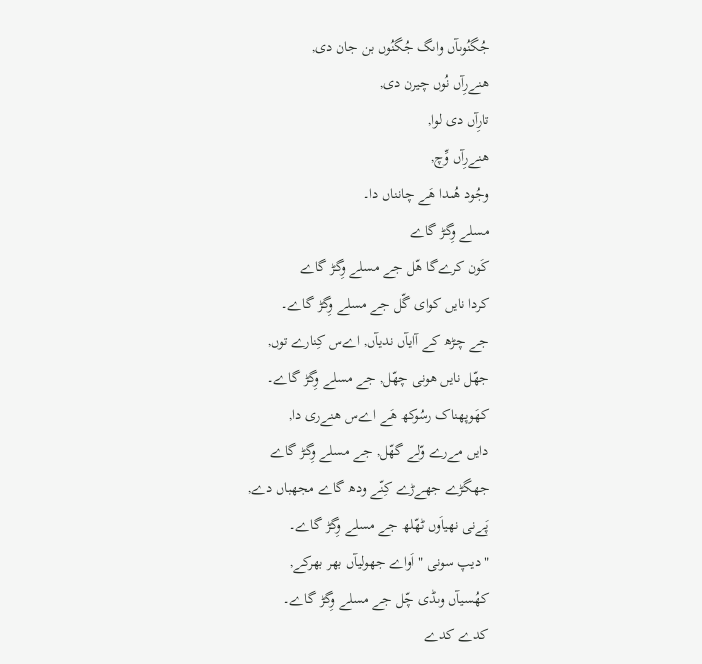جُگنُوںآں واںگ جُگنُوں بن جان دی,
هنےرِآں نُوں چیرن دی,
تارِآں دی لوا,
هنےرِآں وِّچ,
وجُود هُںدا هَے چانناں دا۔
مسلے وِگڑ گاے
کَون کرےگا هّل جے مسلے وِگڑ گاے
کردا نایں کوای گّل جے مسلے وِگڑ گاے۔
جے چڑھ کے آایآں ندیآں, اےس کِنارے توں,
جھّل نایں هونی چھّل, جے مسلے وِگڑ گاے۔
کھَوپھناک رسُوکھ هَے اےس هنےری دا,
دایں مےرے وّلے گھّل, جے مسلے وِگڑ گاے
جھگڑے جھےڑے کِنّے ودھ گاے مجھباں دے,
پَےنی نهیاَوں ٹھّلھ جے مسلے وِگڑ گاے۔
"دیپ سونی " اَواے جھولیآں بھر بھرکے,
کھُسیآں وںڈی چّل جے مسلے وِگڑ گاے۔
کدے کدے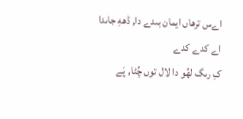اےس ترھاں ایمان بںدے دا, ڈھهِ جاںدا اے کدے کدے
کِ رںگ لهُو دا لال توں چِّٹا, پَے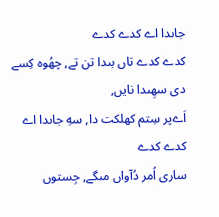جاںدا اے کدے کدے
کدے کدے تاں بںدا تن تے, چھُوه کِسے دی سهِںدا نایں,
اَےپر سِتم کھلکت دا, سهِ جاںدا اے کدے کدے
ساری اُمر دُآواں مںگے, جِستوں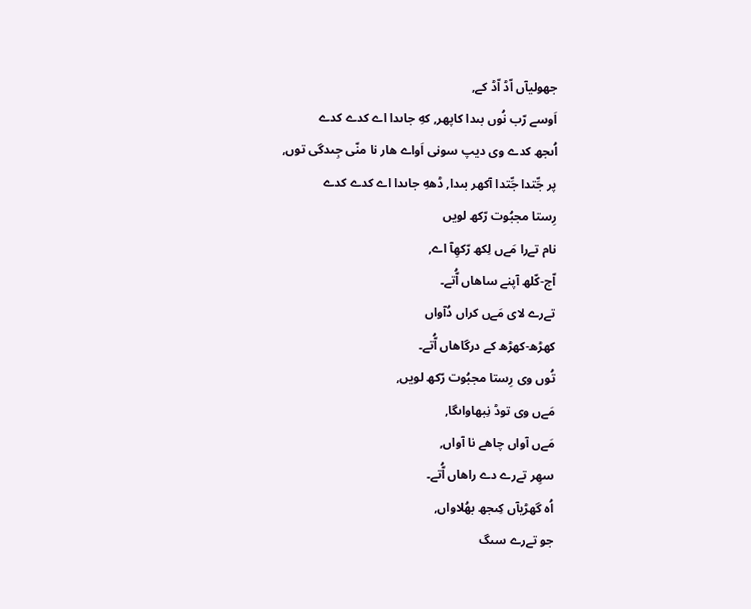جھولیآں اّڈ اّڈ کے,
اَوسے رّب نُوں بںدا کاپھر, کهِ جاںدا اے کدے کدے
اُںجھ کدے وی دیپ سونی اَواے هار نا منّی جِںدگی توں,
پر جِّتدا جِّتدا آکھر بںدا, ڈھهِ جاںدا اے کدے کدے
رِستا مجبُوت رّکھ لویں
نام تےرا مَےں لِکھ رّکھِآ اے,
اّج-کّلھ آپنے ساهاں اُّتے۔
تےرے لای مَےں کراں دُآواں
کھڑھ-کھڑھ کے درگاهاں اُّتے۔
تُوں وی رِستا مجبُوت رّکھ لویں,
مَےں وی توڈ نِبھاواںگا,
مَےں آواں چاهے نا آواں,
سهِر تےرے دے راهاں اُّتے۔
اُه گھڑیآں کِںجھ بھُلاواں,
جو تےرے سںگ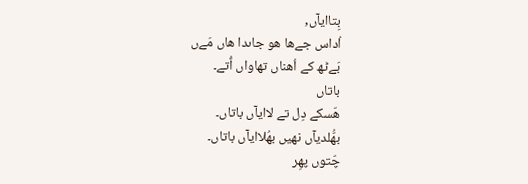بِتاایآں,
اُداس جےها هو جاںدا هاں مَےں
بَےٹھ کے اُهناں تھاواں اُّتے۔
باتاں
هّسکے دِل تے لاایآں باتاں۔
بھُّلدیآں نهیں بھُلاایآں باتاں۔
چّتوں پهِر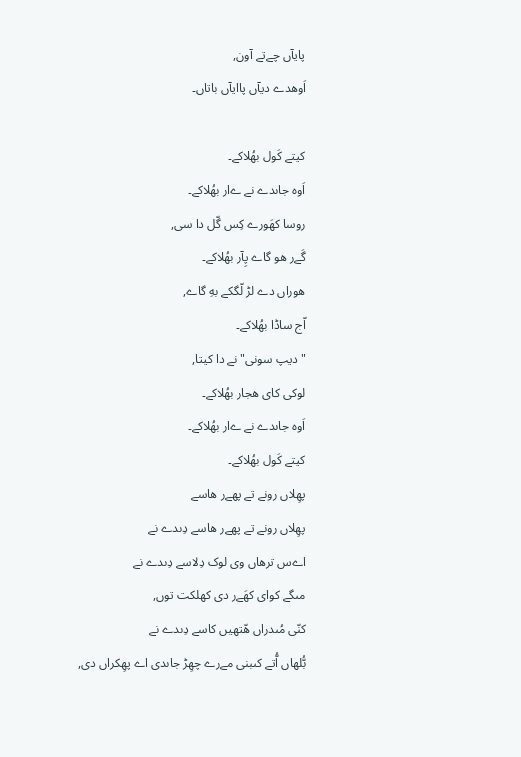پایآں چےتے آون,
اَوهدے دیآں پاایآں باتاں۔

کیتے کَول بھُلاکے۔
اَوه جاںدے نے ےار بھُلاکے۔
روسا کھَورے کِس گّل دا سی,
گَےر هو گاے پِآر بھُلاکے۔
هوراں دے لڑ لّگکے بهِ گاے,
اّج ساڈا بھُلاکے۔
"دیپ سونی" نے دا کیتا,
لوکی کای هجار بھُلاکے۔
اَوه جاںدے نے ےار بھُلاکے۔
کیتے کَول بھُلاکے۔
پهِلاں رونے تے پھےر هاسے
پهِلاں رونے تے پھےر هاسے دِںدے نے
اےس ترھاں وی لوک دِلاسے دِںدے نے
مںگے کوای کھَےر دی کھلکت توں,
کنّی مُںدراں هّتھیں کاسے دِںدے نے
بُّلھاں اُّتے کںبنی مےرے چھِڑ جاںدی اے پھِکراں دی,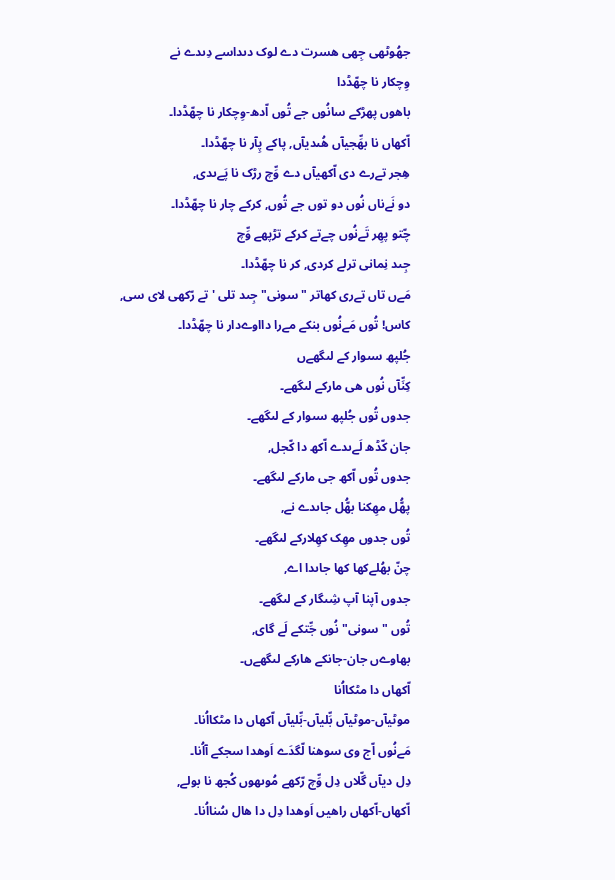جھُوٹھی جِهی هسرت دے لوک دںداسے دِںدے نے
وِچکار نا چھّڈدا
باهوں پھڑکے سانُوں جے تُوں اّدھ-وِچکار نا چھّڈدا۔
اّکھاں نا بھِّجیآں هُںدیآں, پاکے پِآر نا چھّڈدا۔
هِجر تےرے دی اّکھیآں دے وِّچ رڑک نا پَےںدی,
دو نَےناں نُوں دو توں جے تُوں, کرکے چار نا چھّڈدا۔
چّتو پهِر تَےنُوں چےتے کرکے تڑپھے وِّچ
جِںد نِمانی ترلے کردی, کر نا چھّڈدا۔
مَےں تاں تےری کھاتر "سونی" جِںد تلی 'تے رّکھی لای سی,
کاس! تُوں مَےنُوں بنکے مےرا دااوےدار نا چھّڈدا۔
جُلپھ سںوار کے لںگھےں
کِنِّآں نُوں هی مارکے لںگھے۔
جدوں تُوں جُلپھ سںوار کے لںگھے۔
جان کّڈھ لَےںدے اّکھ دا کّجل,
جدوں تُوں اّکھ جی مارکے لںگھے۔
پھُّل مهِکنا بھُّل جاںدے نے,
تُوں جدوں مهِک کھِلارکے لںگھے۔
چنّ بھُلےکھا کھا جاںدا اے,
جدوں آپنا آپ شِںگار کے لںگھے۔
تُوں "سونی" نُوں جِّتکے لَے گای,
بھاوےں جان-جانکے هارکے لںگھےں۔
اّکھاں دا مٹکااُنا
موٹیآں-موٹیآں بِّلیآں-بِّلیآں اّکھاں دا مٹکااُنا۔
مَےنُوں اّج وی سوهنا لّگدَے اَوهدا سجکے آاُنا۔
دِل دیآں گّلاں دِل وِّچ رّکھے مُوںهوں کُجھ نا بولے,
اّکھاں-اّکھاں راهیں اَوهدا دِل دا هال سُنااُنا۔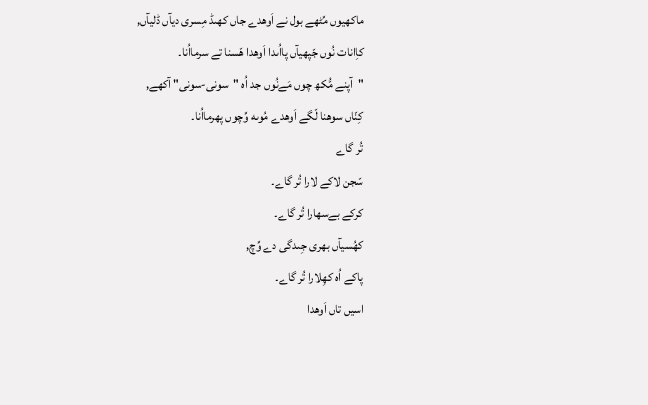ماکھيوں مِّٹھے بول نے اَوهدے جاں کھںڈ مِسری دیآں ڈلیآں,
کاِانات نُوں جّپھیآں پااُںدا اَوهدا هّسنا تے سرمااُنا۔
"آپنے مُّکھ چوں مَےنُوں جد اُه "سونی-سونی" آکھے,
کِنّاں سوهنا لّگے اَوهدے مُوںه وِّچوں پھرمااُنا۔
تُر گاے
سّجن لاکے لارا تُر گاے۔
کرکے بےسهارا تُر گاے۔
کھُسیآں بھری جِںدگی دے وِّچ,
پاکے اُه کھِلارا تُر گاے۔
اسیں تاں اَوهدا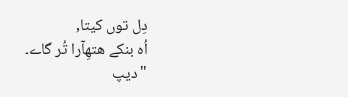دِل توں کیتا,
اُه بنکے هتھِآرا تُر گاے۔
"دیپ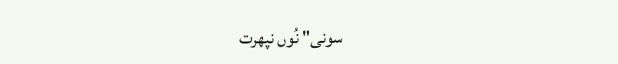سونی" نُوں نپھرت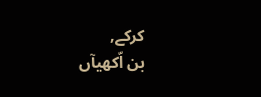کرکے,
بن اّکھیآں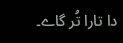دا تارا تُر گاے۔